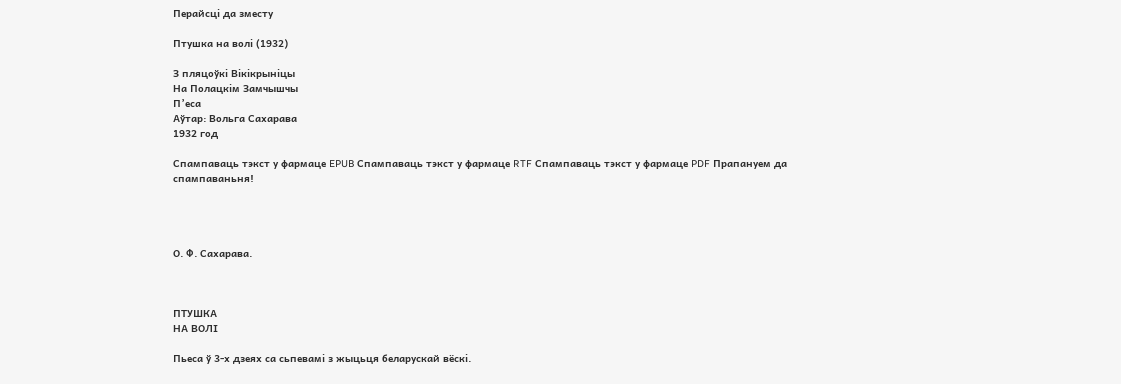Перайсці да зместу

Птушка на волі (1932)

З пляцоўкі Вікікрыніцы
На Полацкім Замчышчы
П’еса
Аўтар: Вольга Сахарава
1932 год

Спампаваць тэкст у фармаце EPUB Спампаваць тэкст у фармаце RTF Спампаваць тэкст у фармаце PDF Прапануем да спампаваньня!




О. Ф. Сахарава.



ПТУШКА
НА ВОЛІ

Пьеса ў 3-х дзеях са сьпевамі з жыцьця беларускай вёскі.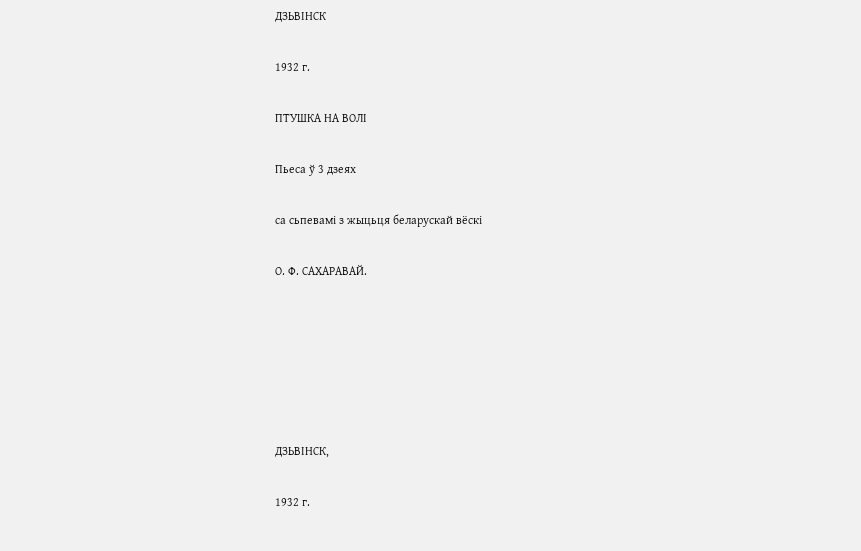ДЗЬВІНСК

1932 г.

ПТУШКА НА ВОЛІ

Пьеса ў 3 дзеях

са сьпевамі з жыцьця беларускай вёскі

О. Ф. САХАРАВАЙ.






ДЗЬВІНСК,

1932 г.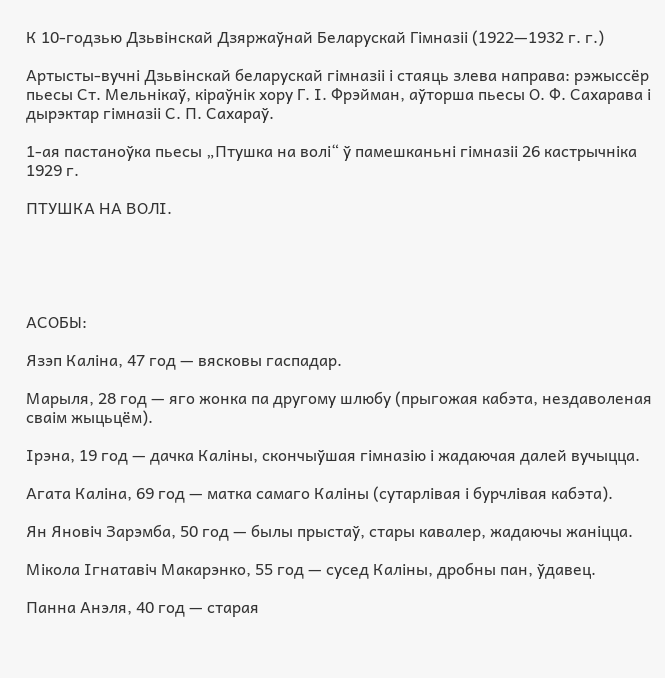К 10-годзью Дзьвінскай Дзяржаўнай Беларускай Гімназіі (1922—1932 г. г.)

Артысты-вучні Дзьвінскай беларускай гімназіі і стаяць злева направа: рэжыссёр пьесы Ст. Мельнікаў, кіраўнік хору Г. І. Фрэйман, аўторша пьесы О. Ф. Сахарава і дырэктар гімназіі С. П. Сахараў.

1-ая пастаноўка пьесы „Птушка на волі“ ў памешканьні гімназіі 26 кастрычніка 1929 г.

ПТУШКА НА ВОЛІ.





АСОБЫ:

Язэп Каліна, 47 год — вясковы гаспадар.

Марыля, 28 год — яго жонка па другому шлюбу (прыгожая кабэта, нездаволеная сваім жыцьцём).

Ірэна, 19 год — дачка Каліны, скончыўшая гімназію і жадаючая далей вучыцца.

Агата Каліна, 69 год — матка самаго Каліны (сутарлівая і бурчлівая кабэта).

Ян Яновіч Зарэмба, 50 год — былы прыстаў, стары кавалер, жадаючы жаніцца.

Мікола Ігнатавіч Макарэнко, 55 год — сусед Каліны, дробны пан, ўдавец.

Панна Анэля, 40 год — старая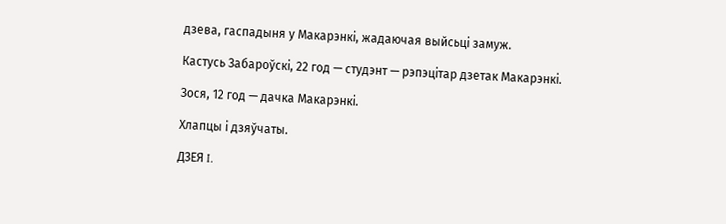дзева, гаспадыня у Макарэнкі, жадаючая выйсьці замуж.

Кастусь Забароўскі, 22 год — студэнт — рэпэцітар дзетак Макарэнкі.

Зося, 12 год — дачка Макарэнкі.

Хлапцы і дзяўчаты.

ДЗЕЯ I.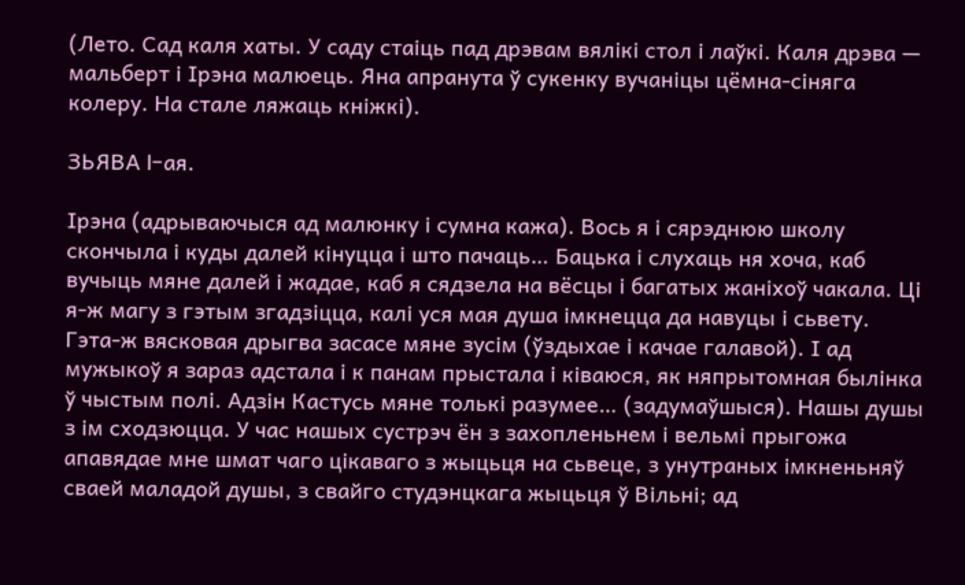(Лето. Сад каля хаты. У саду стаіць пад дрэвам вялікі стол і лаўкі. Каля дрэва — мальберт і Ірэна малюець. Яна апранута ў сукенку вучаніцы цёмна-сіняга колеру. На стале ляжаць кніжкі).

ЗЬЯВА I-ая.

Ірэна (адрываючыся ад малюнку і сумна кажа). Вось я і сярэднюю школу скончыла і куды далей кінуцца і што пачаць… Бацька і слухаць ня хоча, каб вучыць мяне далей і жадае, каб я сядзела на вёсцы і багатых жаніхоў чакала. Ці я-ж магу з гэтым згадзіцца, калі уся мая душа імкнецца да навуцы і сьвету. Гэта-ж вясковая дрыгва засасе мяне зусім (ўздыхае і качае галавой). І ад мужыкоў я зараз адстала і к панам прыстала і ківаюся, як няпрытомная былінка ў чыстым полі. Адзін Кастусь мяне толькі разумее… (задумаўшыся). Нашы душы з ім сходзюцца. У час нашых сустрэч ён з захопленьнем і вельмі прыгожа апавядае мне шмат чаго цікаваго з жыцьця на сьвеце, з унутраных імкненьняў сваей маладой душы, з свайго студэнцкага жыцьця ў Вільні; ад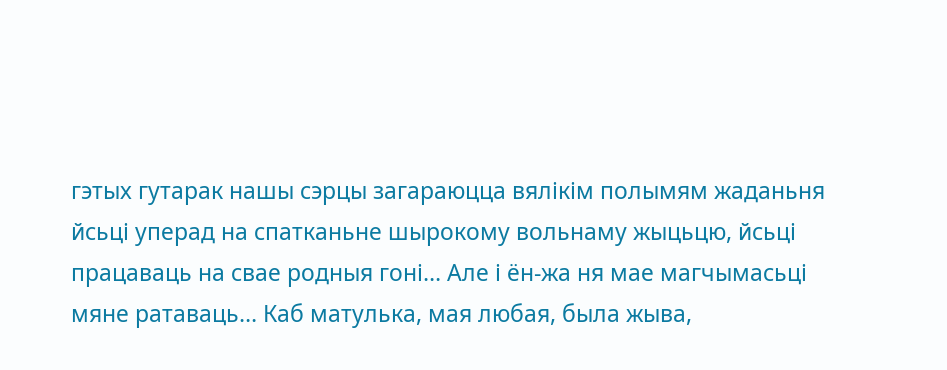гэтых гутарак нашы сэрцы загараюцца вялікім полымям жаданьня йсьці уперад на спатканьне шырокому вольнаму жыцьцю, йсьці працаваць на свае родныя гоні… Але і ён-жа ня мае магчымасьці мяне ратаваць… Каб матулька, мая любая, была жыва,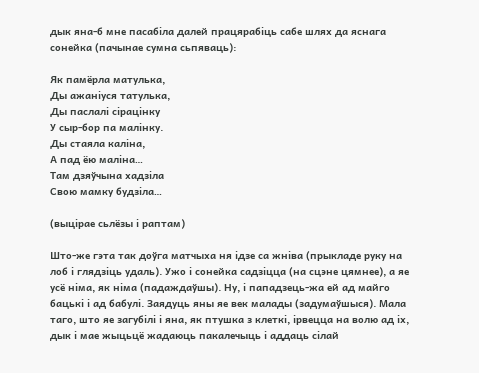дык яна-б мне пасабіла далей працярабіць сабе шлях да яснага сонейка (пачынае сумна сьпяваць):

Як памёрла матулька,
Ды ажаніуся татулька,
Ды паслалі сірацінку
У сыр-бор па малінку.
Ды стаяла каліна,
А пад ёю маліна…
Там дзяўчына хадзіла
Свою мамку будзіла…

(выцірае сьлёзы і раптам)

Што-же гэта так доўга матчыха ня ідзе са жніва (прыкладе руку на лоб і глядзіць удаль). Ужо і сонейка садзіцца (на сцэне цямнее), а яе усё німа, як німа (падаждаўшы). Ну, і пападзець-жа ей ад майго бацькі і ад бабулі. Заядуць яны яе век малады (задумаўшыся). Мала таго, што яе загубілі і яна, як птушка з клеткі, ірвецца на волю ад іх, дык і мае жыцьцё жадаюць пакалечыць і аддаць сілай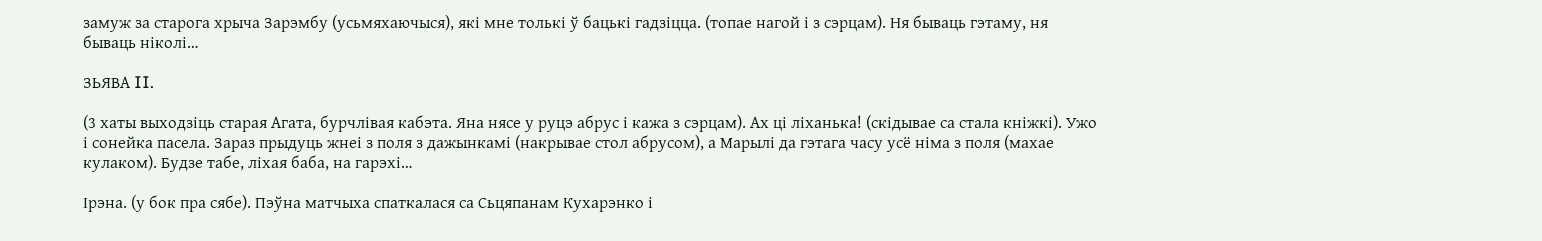замуж за старога хрыча Зарэмбу (усьмяхаючыся), які мне толькі ў бацькі гадзіцца. (топае нагой і з сэрцам). Ня бываць гэтаму, ня бываць ніколі…

ЗЬЯВА II.

(3 хаты выходзіць старая Агата, бурчлівая кабэта. Яна нясе у руцэ абрус і кажа з сэрцам). Ах ці ліханька! (скідывае са стала кніжкі). Ужо і сонейка пасела. Зараз прыдуць жнеі з поля з дажынкамі (накрывае стол абрусом), а Марылі да гэтага часу усё німа з поля (махае кулаком). Будзе табе, ліхая баба, на гарэхі…

Ірэна. (у бок пра сябе). Пэўна матчыха спаткалася са Сьцяпанам Кухарэнко і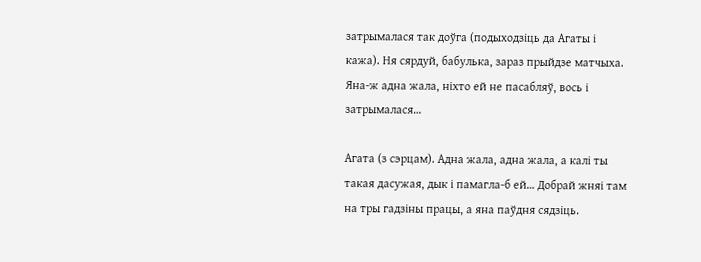затрымалася так доўга (подыходзіць да Агаты і кажа). Ня сярдуй, бабулька, зараз прыйдзе матчыха. Яна-ж адна жала, ніхто ей не пасабляў, вось і затрымалася…

Агата (з сэрцам). Адна жала, адна жала, а калі ты такая дасужая, дык і памагла-б ей… Добрай жняі там на тры гадзіны працы, а яна паўдня сядзіць.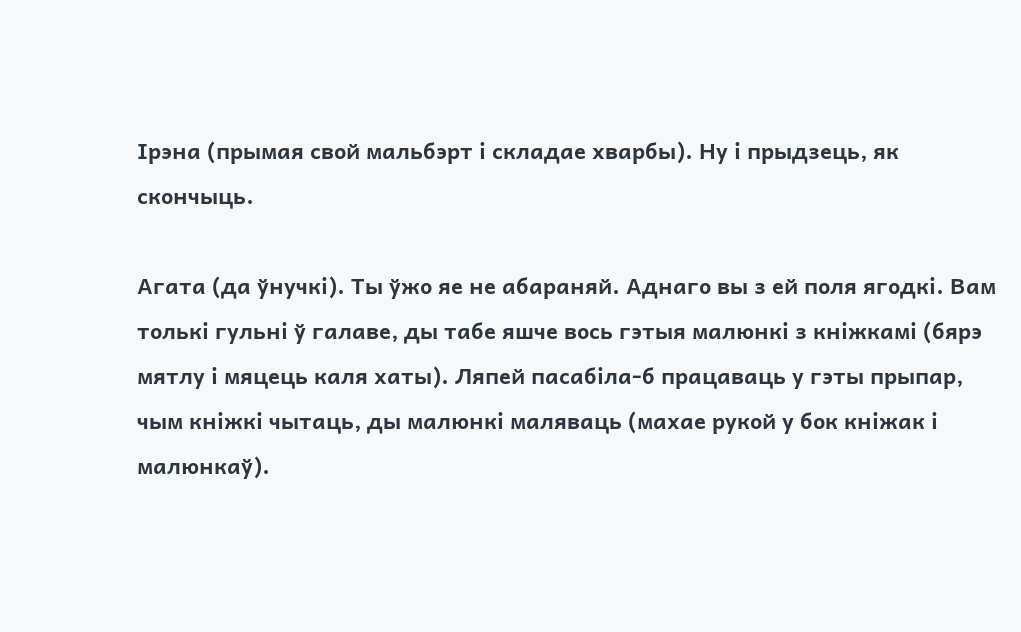Ірэна (прымая свой мальбэрт і складае хварбы). Ну і прыдзець, як скончыць.

Агата (да ўнучкі). Ты ўжо яе не абараняй. Аднаго вы з ей поля ягодкі. Вам толькі гульні ў галаве, ды табе яшче вось гэтыя малюнкі з кніжкамі (бярэ мятлу і мяцець каля хаты). Ляпей пасабіла-б працаваць у гэты прыпар, чым кніжкі чытаць, ды малюнкі маляваць (махае рукой у бок кніжак і малюнкаў).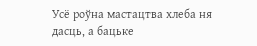Усё роўна мастацтва хлеба ня дасць, а бацьке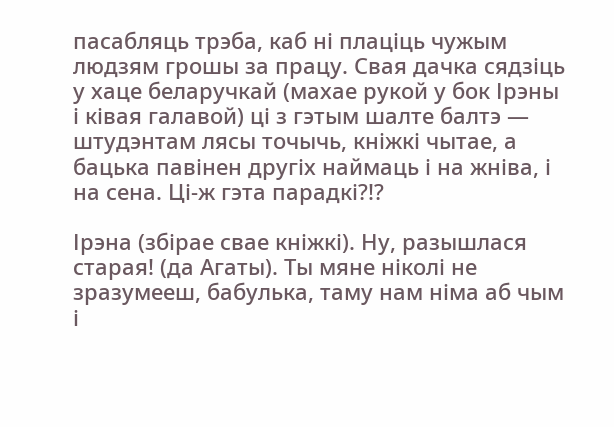пасабляць трэба, каб ні плаціць чужым людзям грошы за працу. Свая дачка сядзіць у хаце беларучкай (махае рукой у бок Ірэны і ківая галавой) ці з гэтым шалте балтэ — штудэнтам лясы точычь, кніжкі чытае, а бацька павінен другіх наймаць і на жніва, і на сена. Ці-ж гэта парадкі?!?

Ірэна (збірае свае кніжкі). Ну, разышлася старая! (да Агаты). Ты мяне ніколі не зразумееш, бабулька, таму нам німа аб чым і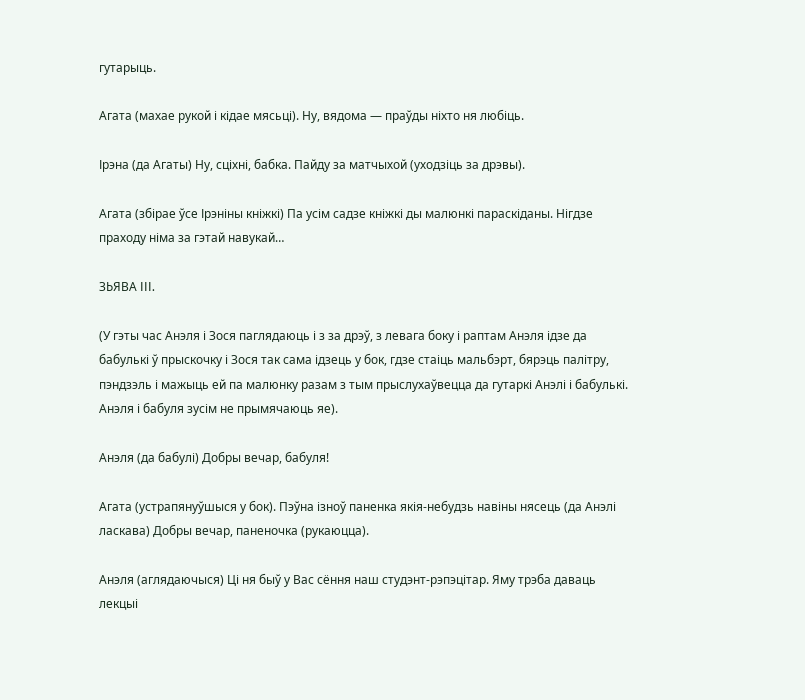гутарыць.

Агата (махае рукой і кідае мясьці). Ну, вядома — праўды ніхто ня любіць.

Ірэна (да Агаты) Ну, сціхні, бабка. Пайду за матчыхой (уходзіць за дрэвы).

Агата (збірае ўсе Ірэніны кніжкі) Па усім садзе кніжкі ды малюнкі параскіданы. Нігдзе праходу німа за гэтай навукай…

ЗЬЯВА III.

(У гэты час Анэля і Зося паглядаюць і з за дрэў, з левага боку і раптам Анэля ідзе да бабулькі ў прыскочку і Зося так сама ідзець у бок, гдзе стаіць мальбэрт, бярэць палітру, пэндзэль і мажыць ей па малюнку разам з тым прыслухаўвецца да гутаркі Анэлі і бабулькі. Анэля і бабуля зусім не прымячаюць яе).

Анэля (да бабулі) Добры вечар, бабуля!

Агата (устрапянуўшыся у бок). Пэўна ізноў паненка якія-небудзь навіны нясець (да Анэлі ласкава) Добры вечар, паненочка (рукаюцца).

Анэля (аглядаючыся) Ці ня быў у Вас сёння наш студэнт-рэпэцітар. Яму трэба даваць лекцыі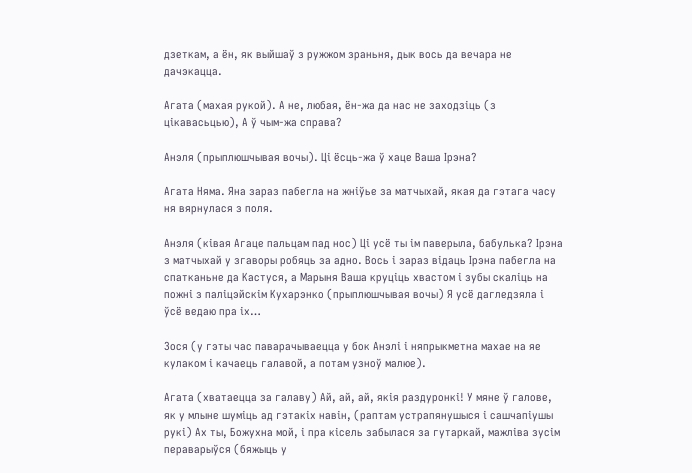дзеткам, а ён, як выйшаў з ружжом зраньня, дык вось да вечара не дачэкацца.

Агата (махая рукой). А не, любая, ён-жа да нас не заходзіць (з цікавасьцью), А ў чым-жа справа?

Анэля (прыплюшчывая вочы). Ці ёсць-жа ў хаце Ваша Ірэна?

Агата Няма. Яна зараз пабегла на жніўье за матчыхай, якая да гэтага часу ня вярнулася з поля.

Анэля (ківая Агаце пальцам пад нос) Ці усё ты ім паверыла, бабулька? Ірэна з матчыхай у згаворы робяць за адно. Вось і зараз відаць Ірэна пабегла на спатканьне да Кастуся, а Марыня Ваша круціць хвастом і зубы скаліць на пожні з паліцэйскім Кухарэнко (прыплюшчывая вочы) Я усё дагледзяла і ўсё ведаю пра іх…

Зося (у гэты час паварачываецца у бок Анэлі і няпрыкметна махае на яе кулаком і качаець галавой, а потам узноў малюе).

Агата (хватаецца за галаву) Ай, ай, ай, якія раздуронкі! У мяне ў галове, як у млыне шуміць ад гэтакіх навін, (раптам устрапянушыся і сашчапіушы рукі) Ах ты, Божухна мой, і пра кісель забылася за гутаркай, мажліва зусім пераварыўся (бяжыць у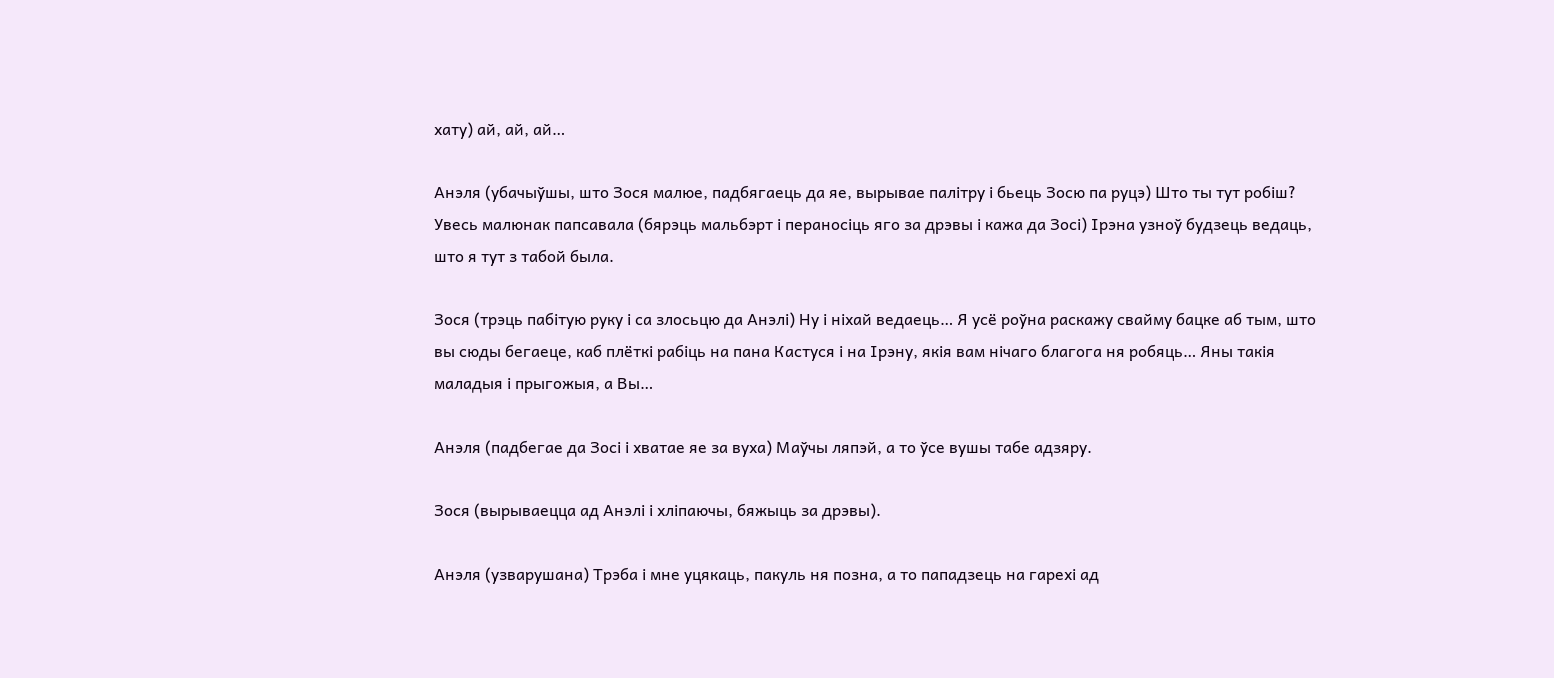хату) ай, ай, ай…

Анэля (убачыўшы, што Зося малюе, падбягаець да яе, вырывае палітру і бьець Зосю па руцэ) Што ты тут робіш? Увесь малюнак папсавала (бярэць мальбэрт і пераносіць яго за дрэвы і кажа да Зосі) Ірэна узноў будзець ведаць, што я тут з табой была.

Зося (трэць пабітую руку і са злосьцю да Анэлі) Ну і ніхай ведаець… Я усё роўна раскажу свайму бацке аб тым, што вы сюды бегаеце, каб плёткі рабіць на пана Кастуся і на Ірэну, якія вам нічаго благога ня робяць… Яны такія маладыя і прыгожыя, а Вы…

Анэля (падбегае да Зосі і хватае яе за вуха) Маўчы ляпэй, а то ўсе вушы табе адзяру.

Зося (вырываецца ад Анэлі і хліпаючы, бяжыць за дрэвы).

Анэля (узварушана) Трэба і мне уцякаць, пакуль ня позна, а то пападзець на гарехі ад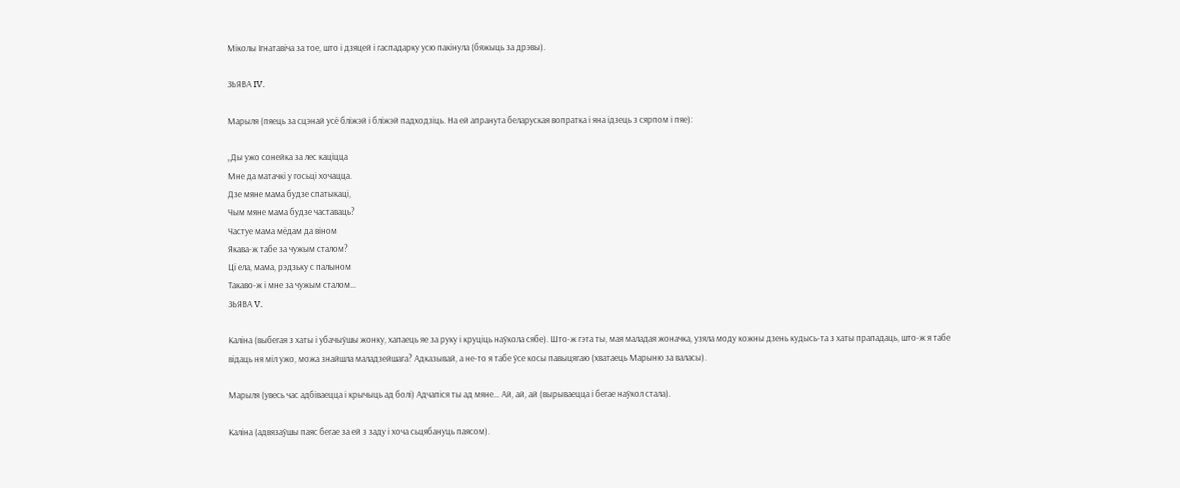Міколы Ігнатавіча за тое, што і дзяцей і гаспадарку усю пакінула (бяжыць за дрэвы).

ЗЬЯВА IV.

Марыля (пяець за сцэнай усё бліжэй і бліжэй падходзіць. На ей апранута беларуская вопратка і яна ідзець з сярпом і пяе):

„Ды ужо сонейка за лес каціцца
Мне да матачкі у госьці хочацца.
Дзе мяне мама будзе спатыкаці,
Чым мяне мама будзе частаваць?
Частуе мама мёдам да віном
Якава-ж табе за чужым сталом?
Ці ела, мама, рэдзьку с палыном
Такаво-ж і мне за чужым сталом…
ЗЬЯВА V.

Каліна (выбегая з хаты і убачыўшы жонку, хапаець яе за руку і круціць наўкола сябе). Што-ж гэта ты, мая маладая жоначка, узяла моду кожны дзень кудысь-та з хаты прападаць, што-ж я табе відаць ня міл ужо, можа знайшла маладзейшага? Адказывай, а не-то я табе ўсе косы павыцягаю (хватаець Марыню за валасы).

Марыля (увесь час адбіваецца і крычыць ад болі) Адчапіся ты ад мяне… Ай, ай, ай (вырываецца і бегае наўкол стала).

Каліна (адвязаўшы паяс бегае за ей з заду і хоча сьцябануць паясом).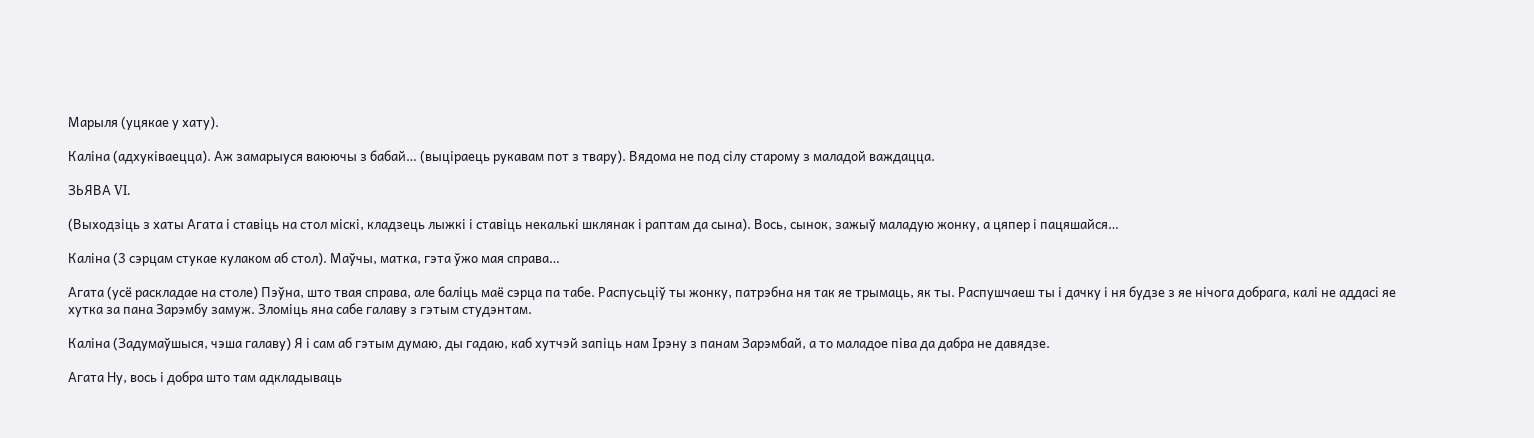Марыля (уцякае у хату).

Каліна (адхуківаецца). Аж замарыуся ваюючы з бабай… (выціраець рукавам пот з твару). Вядома не под сілу старому з маладой важдацца.

ЗЬЯВА VI.

(Выходзіць з хаты Агата і ставіць на стол міскі, кладзець лыжкі і ставіць некалькі шклянак і раптам да сына). Вось, сынок, зажыў маладую жонку, а цяпер і пацяшайся…

Каліна (3 сэрцам стукае кулаком аб стол). Маўчы, матка, гэта ўжо мая справа…

Агата (усё раскладае на столе) Пэўна, што твая справа, але баліць маё сэрца па табе. Распусьціў ты жонку, патрэбна ня так яе трымаць, як ты. Распушчаеш ты і дачку і ня будзе з яе нічога добрага, калі не аддасі яе хутка за пана Зарэмбу замуж. Зломіць яна сабе галаву з гэтым студэнтам.

Каліна (Задумаўшыся, чэша галаву) Я і сам аб гэтым думаю, ды гадаю, каб хутчэй запіць нам Ірэну з панам Зарэмбай, а то маладое піва да дабра не давядзе.

Агата Ну, вось і добра што там адкладываць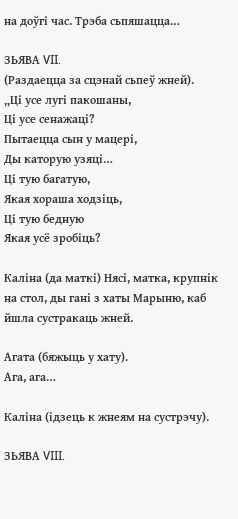на доўгі час. Трэба сьпяшацца…

ЗЬЯВА VII.
(Раздаецца за сцэнай сьпеў жней).
„Ці усе лугі пакошаны,
Ці усе сенажаці?
Пытаецца сын у мацері,
Ды каторую узяці…
Ці тую багатую,
Якая хораша ходзіць,
Ці тую бедную
Якая усё зробіць?

Каліна (да маткі) Нясі, матка, крупнік на стол, ды гані з хаты Марыню, каб йшла сустракаць жней.

Агата (бяжыць у хату).
Ага, ага…

Каліна (ідзець к жнеям на сустрэчу).

ЗЬЯВА VIII.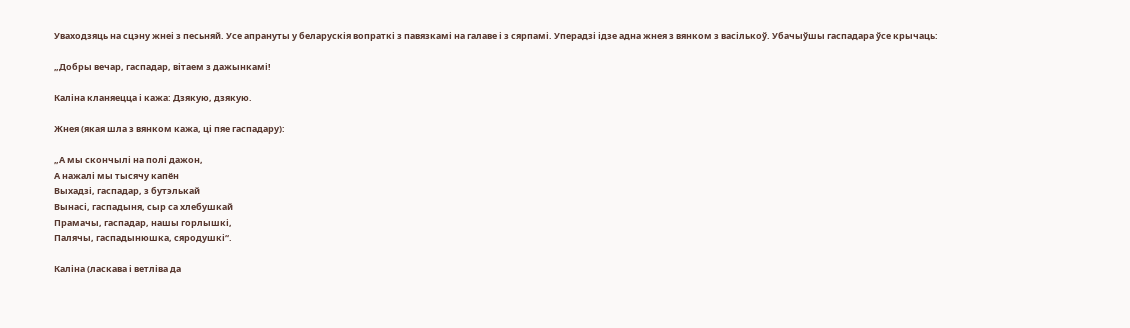Уваходзяць на сцэну жнеі з песьняй. Усе апрануты у беларускія вопраткі з павязкамі на галаве і з сярпамі. Уперадзі ідзе адна жнея з вянком з васількоў. Убачыўшы гаспадара ўсе крычаць:

„Добры вечар, гаспадар, вітаем з дажынкамі!

Каліна кланяецца і кажа: Дзякую, дзякую.

Жнея (якая шла з вянком кажа, ці пяе гаспадару):

„А мы скончылі на полі дажон,
А нажалі мы тысячу капён
Выхадзі, гаспадар, з бутэлькай
Вынасі, гаспадыня, сыр са хлебушкай
Прамачы, гаспадар, нашы горлышкі,
Палячы, гаспадынюшка, сяродушкі“.

Каліна (ласкава і ветліва да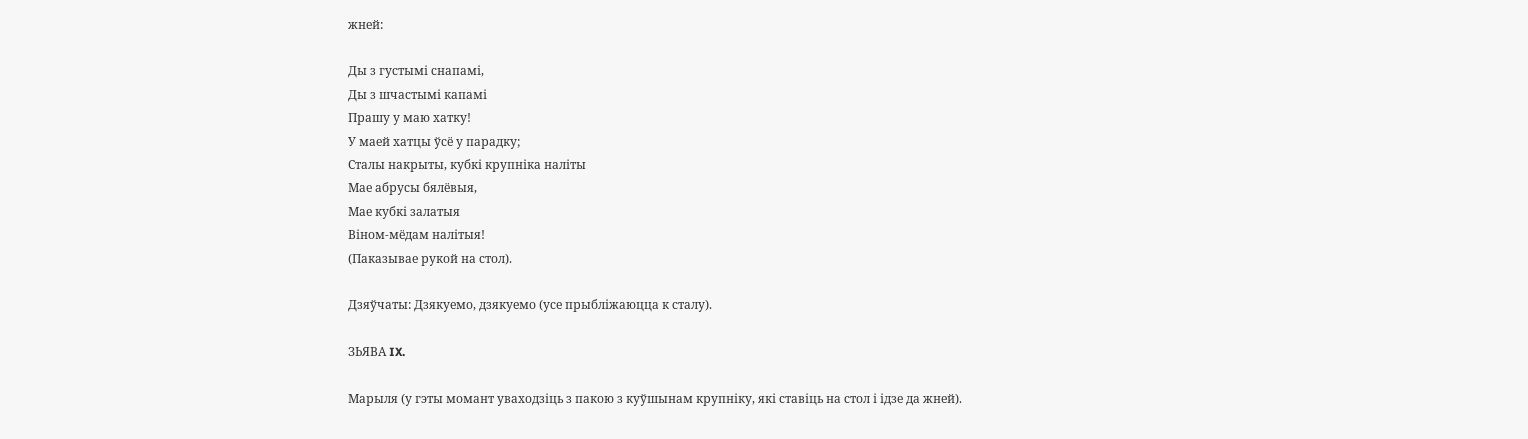жней:

Ды з густымі снапамі,
Ды з шчастымі капамі
Прашу у маю хатку!
У маей хатцы ўсё у парадку;
Сталы накрыты, кубкі крупніка наліты
Мае абрусы бялёвыя,
Мае кубкі залатыя
Віном-мёдам налітыя!
(Паказывае рукой на стол).

Дзяўчаты: Дзякуемо, дзякуемо (усе прыбліжаюцца к сталу).

ЗЬЯВА IX.

Марыля (у гэты момант уваходзіць з пакою з куўшынам крупніку, які ставіць на стол і ідзе да жней).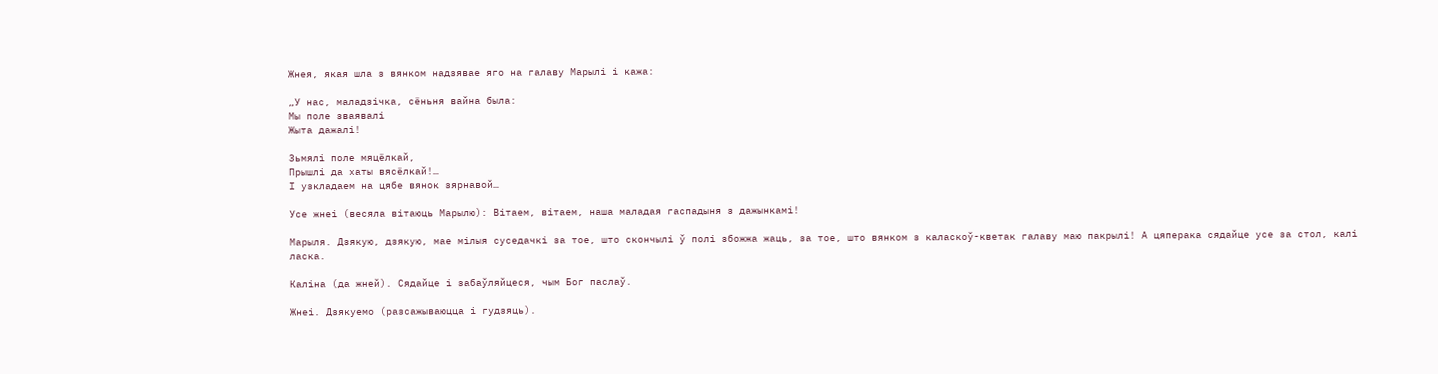Жнея, якая шла з вянком надзявае яго на галаву Марылі і кажа:

„У нас, маладзічка, сёньня вайна была:
Мы поле зваявалі
Жыта дажалі!

Зьмялі поле мяцёлкай,
Прышлі да хаты вясёлкай!…
І узкладаем на цябе вянок зярнавой…

Усе жнеі (весяла вітаюць Марылю): Вітаем, вітаем, наша маладая гаспадыня з дажынкамі!

Марыля. Дзякую, дзякую, мае мілыя суседачкі за тое, што скончылі ў полі збожжа жаць, за тое, што вянком з каласкоў-кветак галаву маю пакрылі! А цяперака сядайце усе за стол, калі ласка.

Каліна (да жней). Сядайце і забаўляйцеся, чым Бог паслаў.

Жнеі. Дзякуемо (разсажываюцца і гудзяць).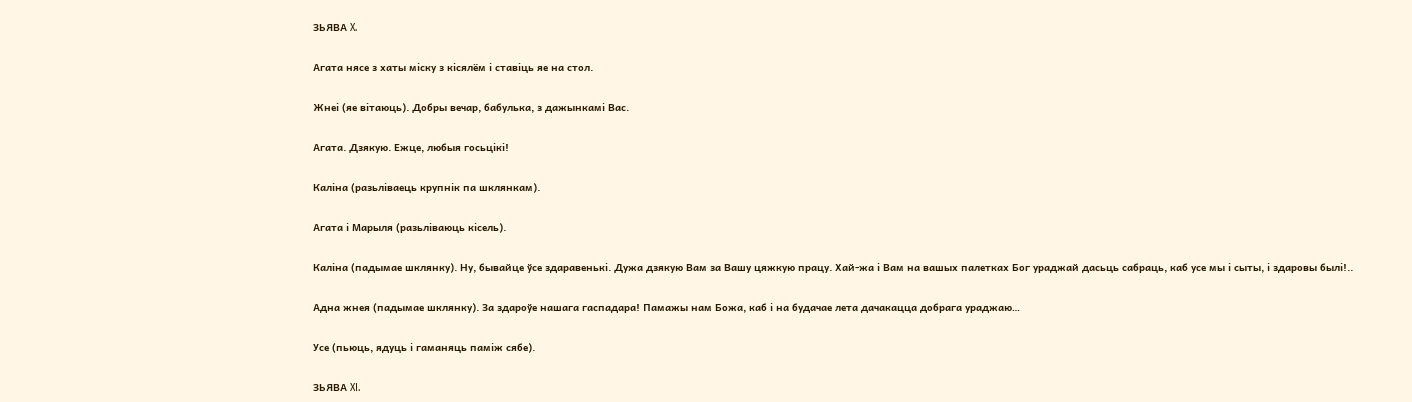ЗЬЯВА X.

Агата нясе з хаты міску з кісялём і ставіць яе на стол.

Жнеі (яе вітаюць). Добры вечар, бабулька, з дажынкамі Вас.

Агата. Дзякую. Ежце, любыя госьцікі!

Каліна (разьліваець крупнік па шклянкам).

Агата і Марыля (разьліваюць кісель).

Каліна (падымае шклянку). Ну, бывайце ўсе здаравенькі. Дужа дзякую Вам за Вашу цяжкую працу. Хай-жа і Вам на вашых палетках Бог ураджай дасьць сабраць, каб усе мы і сыты, і здаровы былі!..

Адна жнея (падымае шклянку). За здароўе нашага гаспадара! Памажы нам Божа, каб і на будачае лета дачакацца добрага ураджаю…

Усе (пьюць, ядуць і гаманяць паміж сябе).

ЗЬЯВА XI.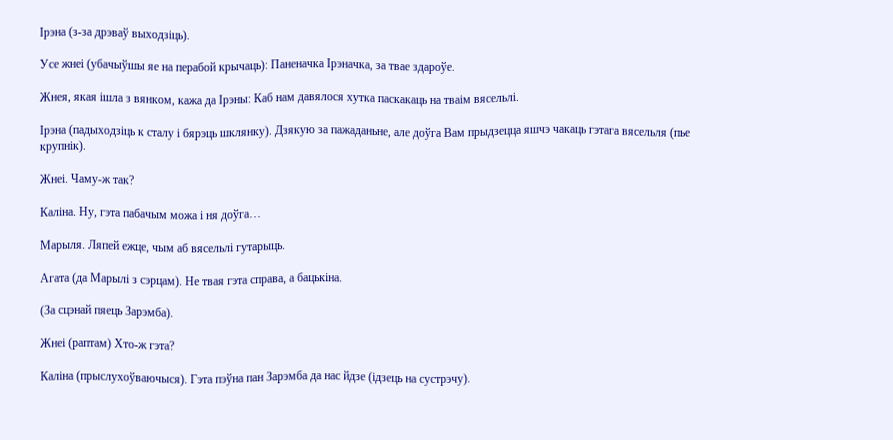Ірэна (з-за дрэваў выходзіць).

Усе жнеі (убачыўшы яе на перабой крычаць): Паненачка Ірэначка, за твае здароўе.

Жнея, якая ішла з вянком, кажа да Ірэны: Каб нам давялося хутка паскакаць на тваім вясельлі.

Ірэна (падыходзіць к сталу і бярэць шклянку). Дзякую за пажаданьне, але доўга Вам прыдзецца яшчэ чакаць гэтага вясельля (пье крупнік).

Жнеі. Чаму-ж так?

Каліна. Ну, гэта пабачым можа і ня доўга…

Марыля. Ляпей ежце, чым аб вясельлі гутарыць.

Агата (да Марылі з сэрцам). Не твая гэта справа, а бацькіна.

(За сцэнай пяець Зарэмба).

Жнеі (раптам) Хто-ж гэта?

Каліна (прыслухоўваючыся). Гэта пэўна пан Зарэмба да нас йдзе (ідзець на сустрэчу).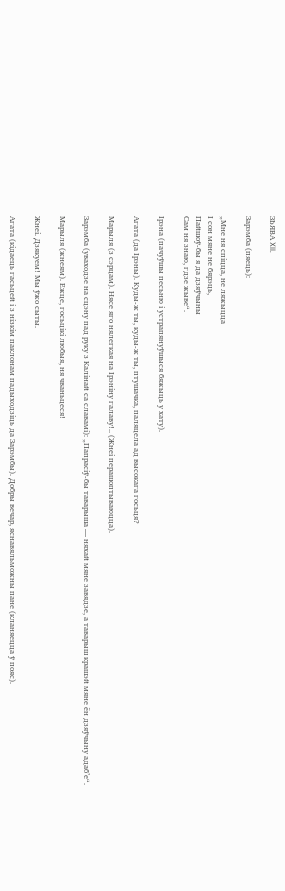ЗЬЯВА XII.

Зарэмба (пяець):

„Мне ня спіцца, не ляжыцца
І сон мяне не бярэць,
Пайшоў-бы я да дзяўчыны
Сам ня знаю, гдзе жыве“.

Ірэна (пачуўшы песьню і устрапянуўшыся бяжыць у хату).

Агата (да Ірэны). Куды-ж ты, куды-ж ты, птушачка, паляцела ад высокага госьця?

Марыля (з сэрцам). Нясе яго нялегкая на Ірэніну галаву!.. (Жнеі перашоптываюцца).

Зарэмба (уваходзе на сцэну пад руку з Калінай са славамі): „Папрасіў-бы таварыша — няхай мяне завядзе, а таварыш крашэй мяне ён дзяўчыну адаб’е“.

Марыля (жнеям). Ежце, госьцікі любыя, ня чваньцеся!

Жнеі. Дзякуем! Мы ўжо сыты.

Агата (кідаець гасьцей і з нізкім паклонам падыходзіць да Зарэмбы). Добры вечар, яснавяльможны пане (кланяецца ў пояс).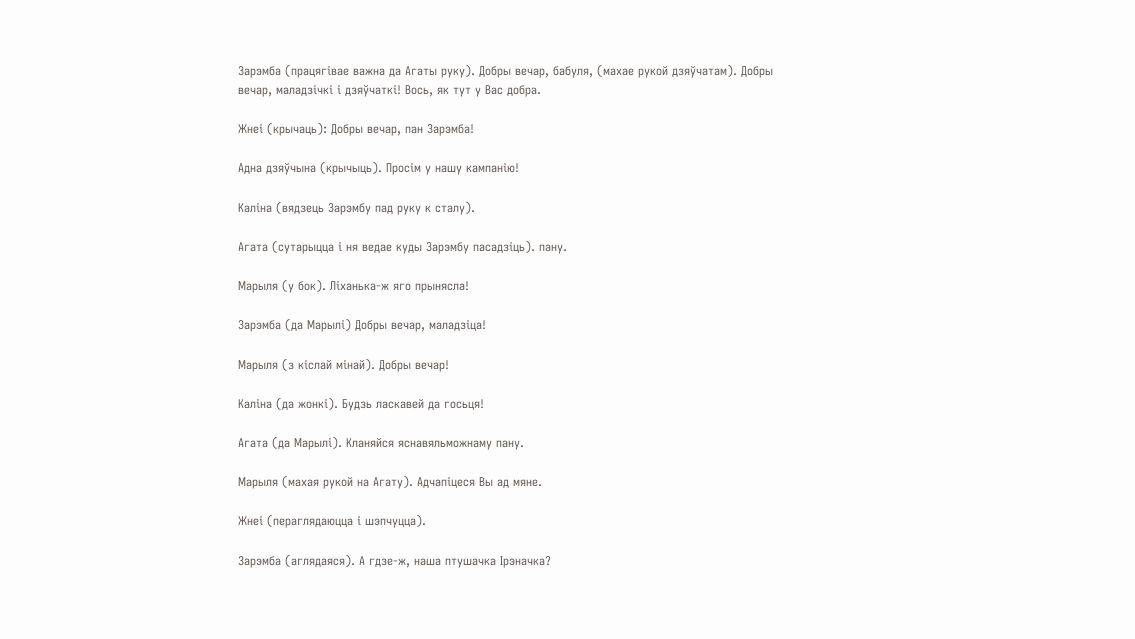Зарэмба (працягівае важна да Агаты руку). Добры вечар, бабуля, (махае рукой дзяўчатам). Добры вечар, маладзічкі і дзяўчаткі! Вось, як тут у Вас добра.

Жнеі (крычаць): Добры вечар, пан Зарэмба!

Адна дзяўчына (крычыць). Просім у нашу кампанію!

Каліна (вядзець Зарэмбу пад руку к сталу).

Агата (сутарыцца і ня ведае куды Зарэмбу пасадзіць). пану.

Марыля (у бок). Ліханька-ж яго прынясла!

Зарэмба (да Марылі) Добры вечар, маладзіца!

Марыля (з кіслай мінай). Добры вечар!

Каліна (да жонкі). Будзь ласкавей да госьця!

Агата (да Марылі). Кланяйся яснавяльможнаму пану.

Марыля (махая рукой на Агату). Адчапіцеся Вы ад мяне.

Жнеі (пераглядаюцца і шэпчуцца).

Зарэмба (аглядаяся). А гдзе-ж, наша птушачка Ірэначка?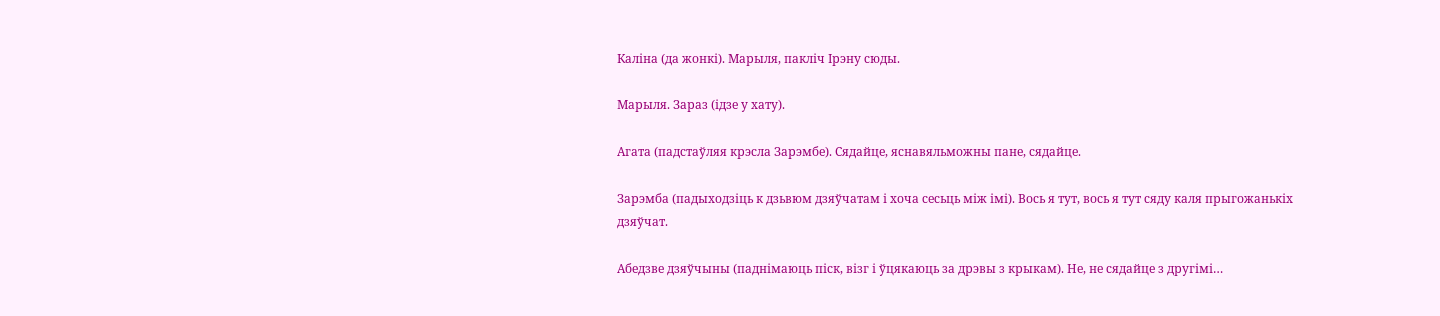Каліна (да жонкі). Марыля, пакліч Ірэну сюды.

Марыля. Зараз (ідзе у хату).

Агата (падстаўляя крэсла Зарэмбе). Сядайце, яснавяльможны пане, сядайце.

Зарэмба (падыходзіць к дзьвюм дзяўчатам і хоча сесьць між імі). Вось я тут, вось я тут сяду каля прыгожанькіх дзяўчат.

Абедзве дзяўчыны (паднімаюць піск, візг і ўцякаюць за дрэвы з крыкам). Не, не сядайце з другімі…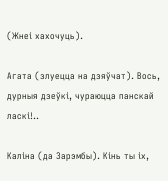(Жнеі хахочуць).

Агата (злуецца на дзяўчат). Вось, дурныя дзеўкі, чураюцца панскай ласкі!..

Каліна (да Зарэмбы). Кінь ты іх,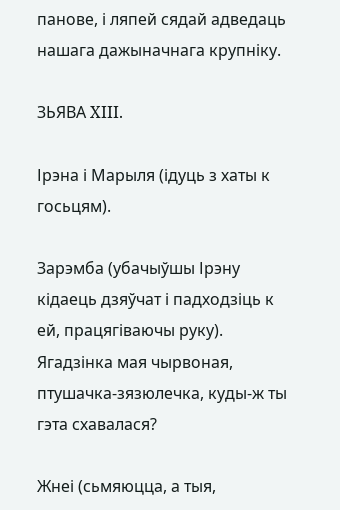панове, і ляпей сядай адведаць нашага дажыначнага крупніку.

ЗЬЯВА XIII.

Ірэна і Марыля (ідуць з хаты к госьцям).

Зарэмба (убачыўшы Ірэну кідаець дзяўчат і падходзіць к ей, працягіваючы руку). Ягадзінка мая чырвоная, птушачка-зязюлечка, куды-ж ты гэта схавалася?

Жнеі (сьмяюцца, а тыя,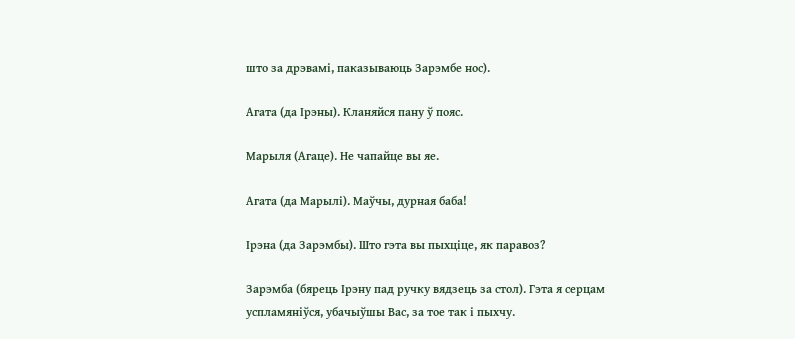што за дрэвамі, паказываюць Зарэмбе нос).

Агата (да Ірэны). Кланяйся пану ў пояс.

Марыля (Агаце). Не чапайце вы яе.

Агата (да Марылі). Маўчы, дурная баба!

Ірэна (да Зарэмбы). Што гэта вы пыхціце, як паравоз?

Зарэмба (бярець Ірэну пад ручку вядзець за стол). Гэта я серцам успламяніўся, убачыўшы Вас, за тое так і пыхчу.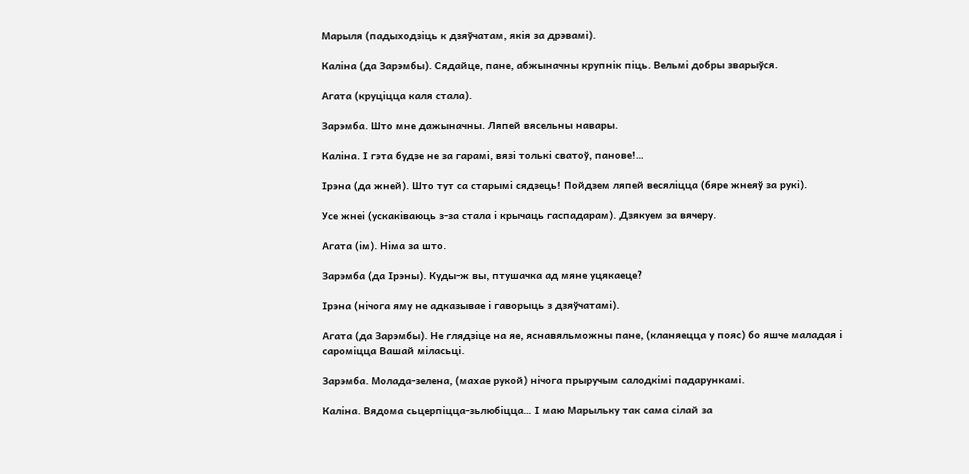Марыля (падыходзіць к дзяўчатам, якія за дрэвамі).

Каліна (да Зарэмбы). Сядайце, пане, абжыначны крупнік піць. Вельмі добры зварыўся.

Агата (круціцца каля стала).

Зарэмба. Што мне дажыначны. Ляпей вясельны навары.

Каліна. І гэта будзе не за гарамі, вязі толькі сватоў, панове!…

Ірэна (да жней). Што тут са старымі сядзець! Пойдзем ляпей весяліцца (бяре жнеяў за рукі).

Усе жнеі (ускаківаюць з-за стала і крычаць гаспадарам). Дзякуем за вячеру.

Агата (ім). Німа за што.

Зарэмба (да Ірэны). Куды-ж вы, птушачка ад мяне уцякаеце?

Ірэна (нічога яму не адказывае і гаворыць з дзяўчатамі).

Агата (да Зарэмбы). Не глядзіце на яе, яснавяльможны пане, (кланяецца у пояс) бо яшче маладая і сароміцца Вашай міласьці.

Зарэмба. Молада-зелена, (махае рукой) нічога прыручым салодкімі падарункамі.

Каліна. Вядома сьцерпіцца-зьлюбіцца… І маю Марыльку так сама сілай за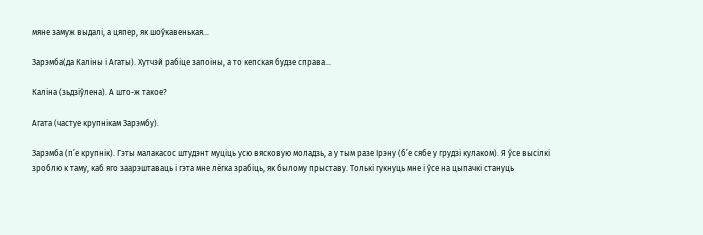мяне замуж выдалі, а цяпер, як шоўкавенькая…

Зарэмба(да Каліны і Агаты). Хутчэй рабіце запоіны, а то кепская будзе справа…

Каліна (зьдзіўлена). А што-ж такое?

Агата (частуе крупнікам Зарэмбу).

Зарэмба (п’е крупнік). Гэты малакасос штудэнт муціць усю вясковую моладзь, а у тым разе Ірэну (б’е сябе у грудзі кулаком). Я ўсе высілкі зроблю к таму, каб яго заарэштаваць і гэта мне лёгка зрабіць, як былому прыставу. Толькі гукнуць мне і ўсе на цыпачкі стануць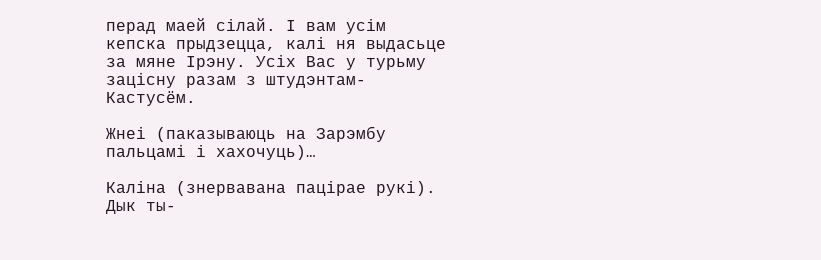перад маей сілай. І вам усім кепска прыдзецца, калі ня выдасьце за мяне Ірэну. Усіх Вас у турьму зацісну разам з штудэнтам-Кастусём.

Жнеі (паказываюць на Зарэмбу пальцамі і хахочуць)…

Каліна (знервавана пацірае рукі). Дык ты-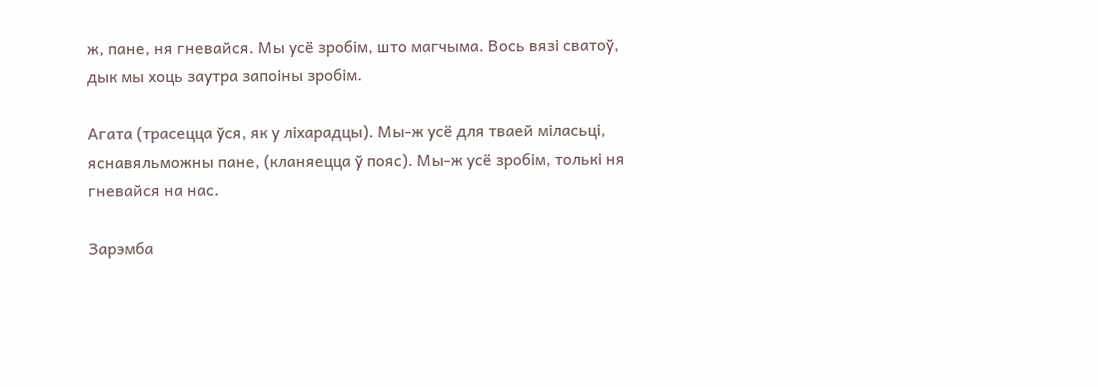ж, пане, ня гневайся. Мы усё зробім, што магчыма. Вось вязі сватоў, дык мы хоць заутра запоіны зробім.

Агата (трасецца ўся, як у ліхарадцы). Мы-ж усё для тваей міласьці, яснавяльможны пане, (кланяецца ў пояс). Мы-ж усё зробім, толькі ня гневайся на нас.

Зарэмба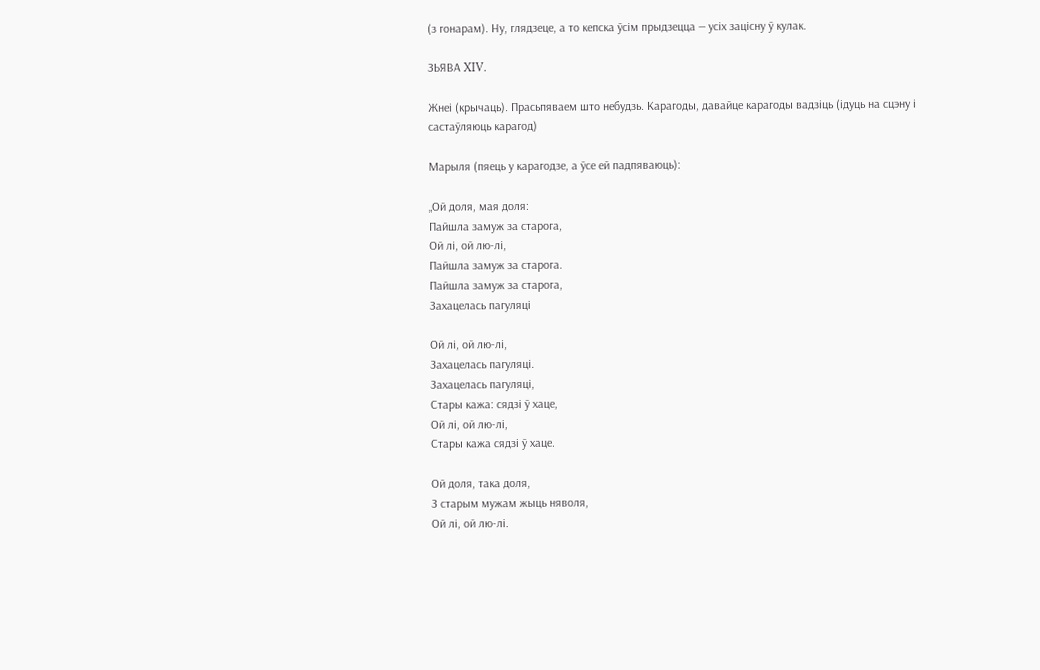(з гонарам). Ну, глядзеце, а то кепска ўсім прыдзецца — усіх зацісну ў кулак.

ЗЬЯВА XIV.

Жнеі (крычаць). Прасьпяваем што небудзь. Карагоды, давайце карагоды вадзіць (ідуць на сцэну і састаўляюць карагод)

Марыля (пяець у карагодзе, а ўсе ей падпяваюць):

„Ой доля, мая доля:
Пайшла замуж за старога,
Ой лі, ой лю-лі,
Пайшла замуж за старога.
Пайшла замуж за старога,
Захацелась пагуляці

Ой лі, ой лю-лі,
Захацелась пагуляці.
Захацелась пагуляці,
Стары кажа: сядзі ў хаце,
Ой лі, ой лю-лі,
Стары кажа сядзі ў хаце.

Ой доля, така доля,
З старым мужам жыць няволя,
Ой лі, ой лю-лі.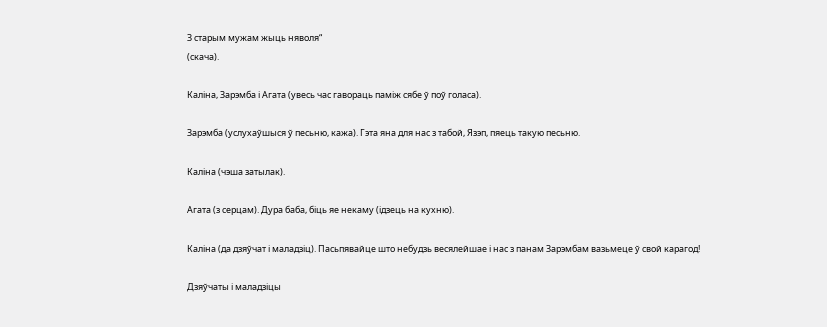З старым мужам жыць няволя“
(скача).

Каліна, Зарэмба і Агата (увесь час гавораць паміж сябе ў поў голаса).

Зарэмба (услухаўшыся ў песьню, кажа). Гэта яна для нас з табой, Язэп, пяець такую песьню.

Каліна (чэша затылак).

Агата (з серцам). Дура баба, біць яе некаму (ідзець на кухню).

Каліна (да дзяўчат і маладзіц). Пасьпявайце што небудзь весялейшае і нас з панам Зарэмбам вазьмеце ў свой карагод!

Дзяўчаты і маладзіцы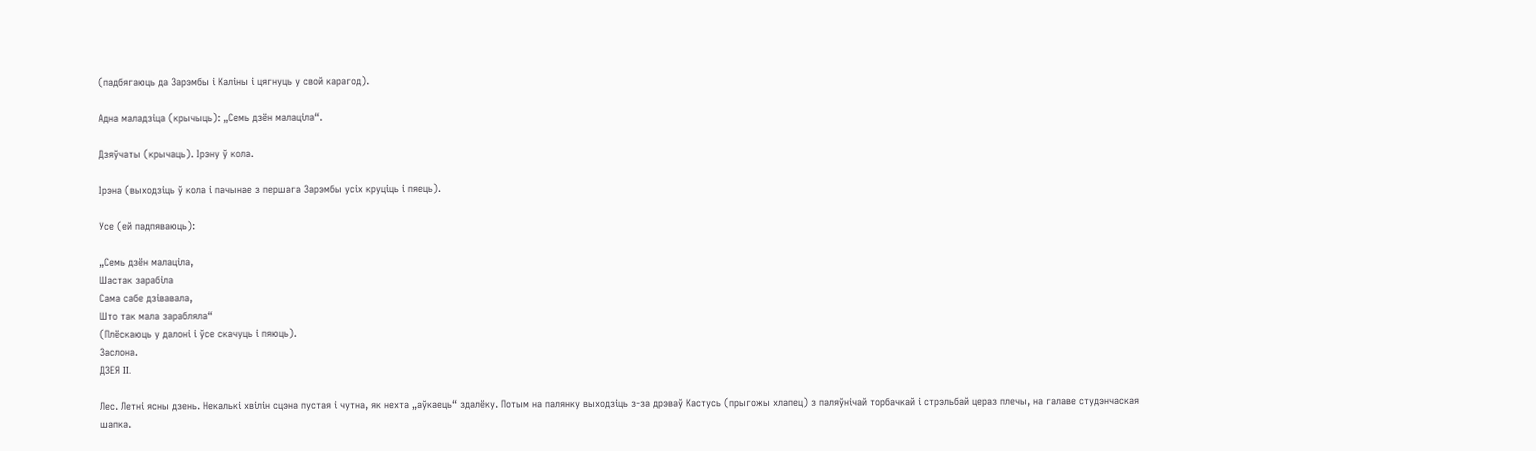(падбягаюць да Зарэмбы і Каліны і цягнуць у свой карагод).

Адна маладзіца (крычыць): „Семь дзён малаціла“.

Дзяўчаты (крычаць). Ірэну ў кола.

Ірэна (выходзіць ў кола і пачынае з першага Зарэмбы усіх круціць і пяець).

Усе (ей падпяваюць):

„Семь дзён малаціла,
Шастак зарабіла
Сама сабе дзівавала,
Што так мала зарабляла“
(Плёскаюць у далоні і ўсе скачуць і пяюць).
Заслона.
ДЗЕЯ II.

Лес. Летні ясны дзень. Некалькі хвілін сцэна пустая і чутна, як нехта „аўкаець“ здалёку. Потым на палянку выходзіць з-за дрэваў Кастусь (прыгожы хлапец) з паляўнічай торбачкай і стрэльбай цераз плечы, на галаве студэнчаская шапка.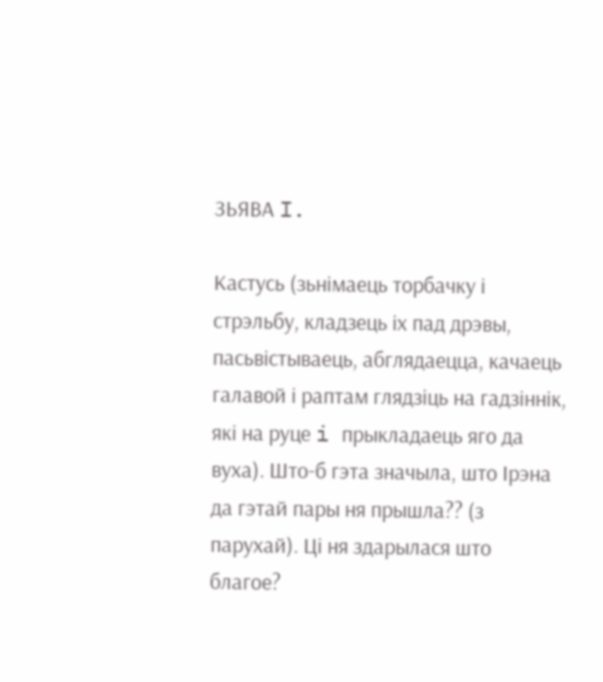ЗЬЯВА I.

Кастусь (зьнімаець торбачку і стрэльбу, кладзець іх пад дрэвы, пасьвістываець, абглядаецца, качаець галавой і раптам глядзіць на гадзіннік, які на руце i прыкладаець яго да вуха). Што-б гэта значыла, што Ірэна да гэтай пары ня прышла?? (з парухай). Ці ня здарылася што благое?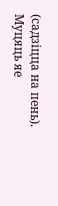(садзіцца на пень). Муцяць яе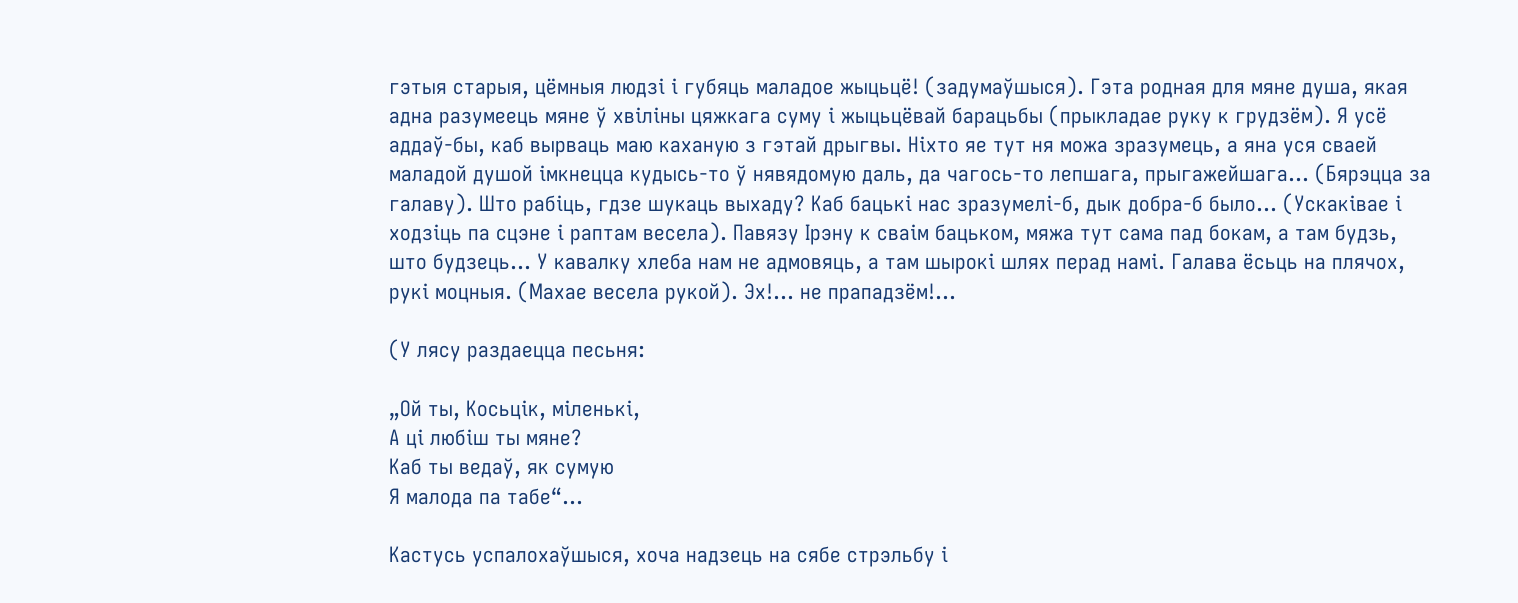гэтыя старыя, цёмныя людзі і губяць маладое жыцьцё! (задумаўшыся). Гэта родная для мяне душа, якая адна разумеець мяне ў хвіліны цяжкага суму і жыцьцёвай барацьбы (прыкладае руку к грудзём). Я усё аддаў-бы, каб вырваць маю каханую з гэтай дрыгвы. Ніхто яе тут ня можа зразумець, а яна уся сваей маладой душой імкнецца кудысь-то ў нявядомую даль, да чагось-то лепшага, прыгажейшага… (Бярэцца за галаву). Што рабіць, гдзе шукаць выхаду? Каб бацькі нас зразумелі-б, дык добра-б было… (Ускаківае і ходзіць па сцэне і раптам весела). Павязу Ірэну к сваім бацьком, мяжа тут сама пад бокам, а там будзь, што будзець… У кавалку хлеба нам не адмовяць, а там шырокі шлях перад намі. Галава ёсьць на плячох, рукі моцныя. (Махае весела рукой). Эх!… не прападзём!…

(У лясу раздаецца песьня:

„Ой ты, Косьцік, міленькі,
А ці любіш ты мяне?
Каб ты ведаў, як сумую
Я малода па табе“…

Кастусь успалохаўшыся, хоча надзець на сябе стрэльбу і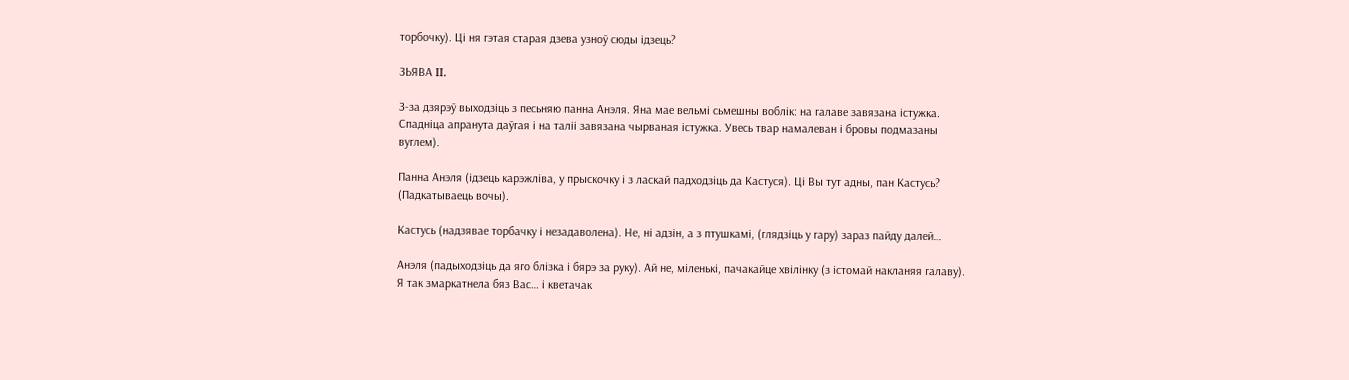торбочку). Ці ня гэтая старая дзева узноў сюды ідзець?

ЗЬЯВА II.

З-за дзярэў выходзіць з песьняю панна Анэля. Яна мае вельмі сьмешны воблік: на галаве завязана істужка. Спадніца апранута даўгая і на таліі завязана чырваная істужка. Увесь твар намалеван і бровы подмазаны вуглем).

Панна Анэля (ідзець карэжліва, у прыскочку і з ласкай падходзіць да Кастуся). Ці Вы тут адны, пан Кастусь? (Падкатываець вочы).

Кастусь (надзявае торбачку і незадаволена). Не, ні адзін, а з птушкамі, (глядзіць у гару) зараз пайду далей…

Анэля (падыходзіць да яго блізка і бярэ за руку). Ай не, міленькі, пачакайце хвілінку (з істомай накланяя галаву). Я так змаркатнела бяз Вас… і кветачак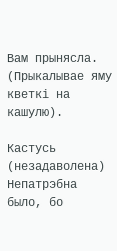Вам прынясла. (Прыкалывае яму кветкі на кашулю).

Кастусь (незадаволена) Непатрэбна было, бо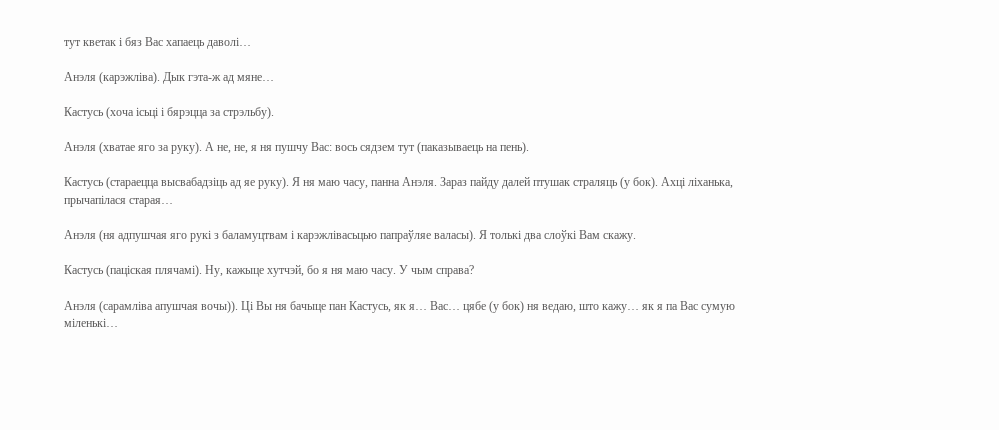тут кветак і бяз Вас хапаець даволі…

Анэля (карэжліва). Дык гэта-ж ад мяне…

Кастусь (хоча ісьці і бярэцца за стрэльбу).

Анэля (хватае яго за руку). А не, не, я ня пушчу Вас: вось сядзем тут (паказываець на пень).

Кастусь (стараецца высвабадзіць ад яе руку). Я ня маю часу, панна Анэля. Зараз пайду далей птушак страляць (у бок). Ахці ліханька, прычапілася старая…

Анэля (ня адпушчая яго рукі з баламуцтвам і карэжлівасьцью папраўляе валасы). Я толькі два слоўкі Вам скажу.

Кастусь (паціская плячамі). Ну, кажыце хутчэй, бо я ня маю часу. У чым справа?

Анэля (сарамліва апушчая вочы)). Ці Вы ня бачыце пан Кастусь, як я… Вас… цябе (у бок) ня ведаю, што кажу… як я па Вас сумую міленькі…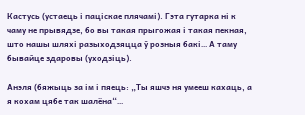Кастусь (устаець і паціскае плячамі). Гэта гутарка ні к чаму не прывядзе, бо вы такая прыгожая і такая пекная, што нашы шляхі разыходзяцца ў розныя бакі… А таму бывайце здаровы (уходзіць).

Анэля (бяжыць за ім і пяець: „Ты яшчэ ня умееш кахаць, а я кохам цябе так шалёна“…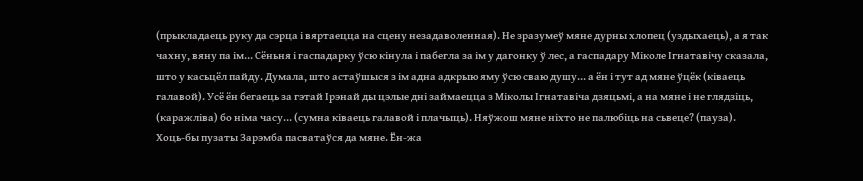(прыкладаець руку да сэрца і вяртаецца на сцену незадаволенная). Не зразумеў мяне дурны хлопец (уздыхаець), а я так чахну, вяну па ім… Сёньня і гаспадарку ўсю кінула і пабегла за ім у дагонку ў лес, а гаспадару Міколе Ігнатавічу сказала, што у касьцёл пайду. Думала, што астаўшыся з ім адна адкрыю яму ўсю сваю душу… а ён і тут ад мяне ўцёк (ківаець галавой). Усё ён бегаець за гэтай Ірэнай ды цэлые дні займаецца з Міколы Ігнатавіча дзяцьмі, а на мяне і не глядзіць, (каражліва) бо німа часу… (сумна ківаець галавой і плачыць). Няўжош мяне ніхто не палюбіць на сьвеце? (пауза).
Хоць-бы пузаты Зарэмба пасватаўся да мяне. Ён-жа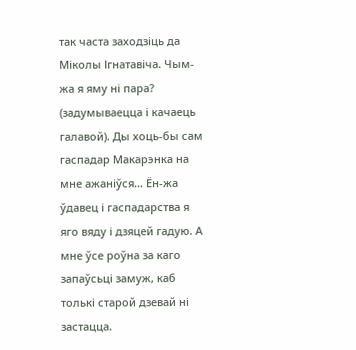так часта заходзіць да Міколы Ігнатавіча. Чым-жа я яму ні пара? (задумываецца і качаець галавой). Ды хоць-бы сам гаспадар Макарэнка на мне ажаніўся… Ён-жа ўдавец і гаспадарства я яго вяду і дзяцей гадую. А мне ўсе роўна за каго запаўсьці замуж, каб толькі старой дзевай ні застацца.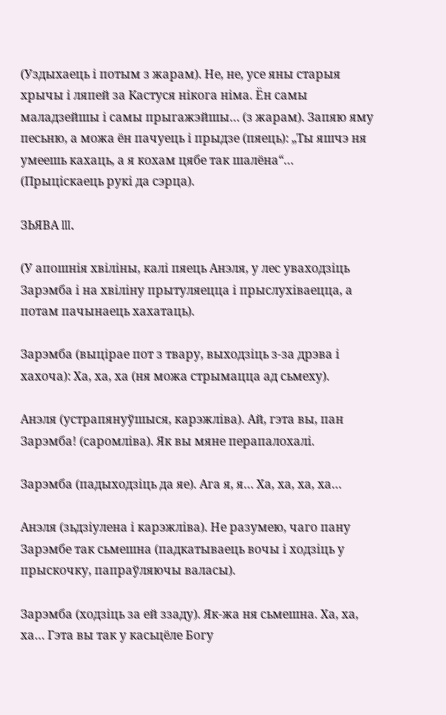(Уздыхаець і потым з жарам). Не, не, усе яны старыя хрычы і ляпей за Кастуся нікога німа. Ён самы маладзейшы і самы прыгажэйшы… (з жарам). Запяю яму песьню, а можа ён пачуець і прыдзе (пяець): „Ты яшчэ ня умеешь кахаць, а я кохам цябе так шалёна“… (Прыціскаець рукі да сэрца).

ЗЬЯВА III.

(У апошнія хвіліны, калі пяець Анэля, у лес уваходзіць Зарэмба і на хвіліну прытуляецца і прыслухіваецца, а потам пачынаець хахатаць).

Зарэмба (выцірае пот з твару, выходзіць з-за дрэва і хахоча): Ха, ха, ха (ня можа стрымацца ад сьмеху).

Анэля (устрапянуўшыся, карэжліва). Ай, гэта вы, пан Зарэмба! (саромліва). Як вы мяне перапалохалі.

Зарэмба (падыходзіць да яе). Ага я, я… Ха, ха, ха, ха…

Анэля (зьдзіулена і карэжліва). Не разумею, чаго пану Зарэмбе так сьмешна (падкатываець вочы і ходзіць у прыскочку, папраўляючы валасы).

Зарэмба (ходзіць за ей ззаду). Як-жа ня сьмешна. Ха, ха, ха… Гэта вы так у касьцёле Богу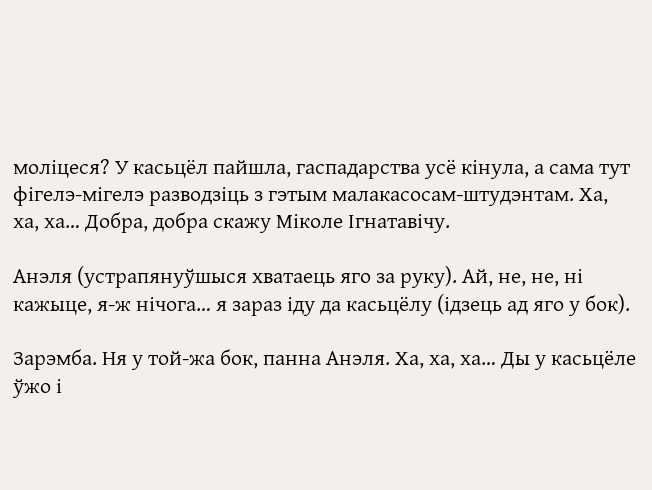моліцеся? У касьцёл пайшла, гаспадарства усё кінула, а сама тут фігелэ-мігелэ разводзіць з гэтым малакасосам-штудэнтам. Ха, ха, ха… Добра, добра скажу Міколе Ігнатавічу.

Анэля (устрапянуўшыся хватаець яго за руку). Ай, не, не, ні кажыце, я-ж нічога… я зараз іду да касьцёлу (ідзець ад яго у бок).

Зарэмба. Ня у той-жа бок, панна Анэля. Ха, ха, ха… Ды у касьцёле ўжо і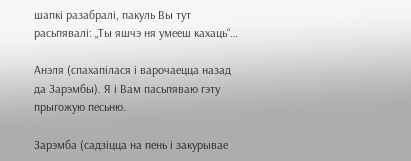шапкі разабралі, пакуль Вы тут расьпявалі: „Ты яшчэ ня умееш кахаць“…

Анэля (спахапілася і варочаецца назад да Зарэмбы). Я і Вам пасьпяваю гэту прыгожую песьню.

Зарэмба (садзіцца на пень і закурывае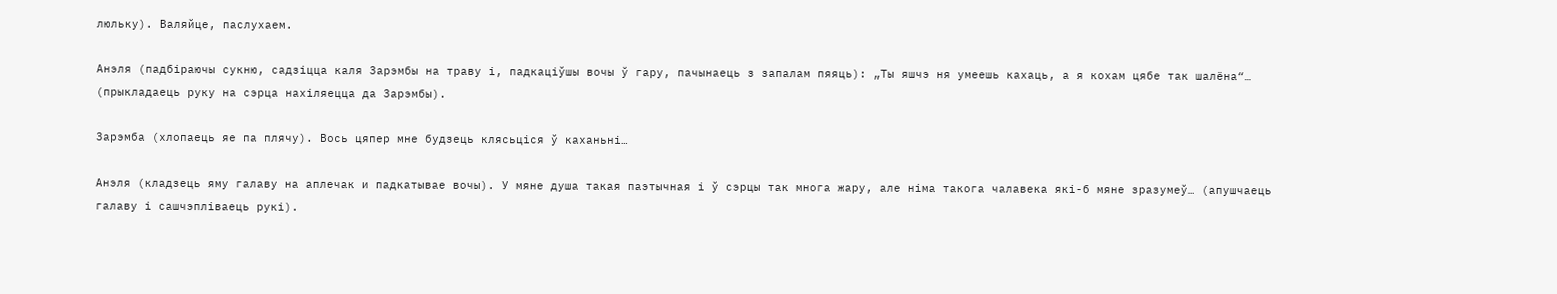люльку). Валяйце, паслухаем.

Анэля (падбіраючы сукню, садзіцца каля Зарэмбы на траву і, падкаціўшы вочы ў гару, пачынаець з запалам пяяць): „Ты яшчэ ня умеешь кахаць, а я кохам цябе так шалёна“… (прыкладаець руку на сэрца нахіляецца да Зарэмбы).

Зарэмба (хлопаець яе па плячу). Вось цяпер мне будзець клясьціся ў каханьні…

Анэля (кладзець яму галаву на аплечак и падкатывае вочы). У мяне душа такая паэтычная і ў сэрцы так многа жару, але німа такога чалавека які-б мяне зразумеў… (апушчаець галаву і сашчэпліваець рукі).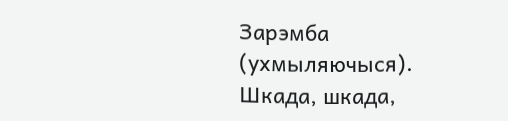Зарэмба (ухмыляючыся). Шкада, шкада,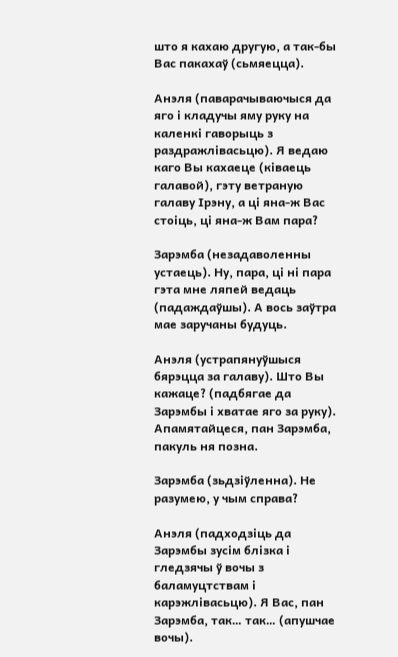што я кахаю другую, а так-бы Вас пакахаў (сьмяецца).

Анэля (паварачываючыся да яго і кладучы яму руку на каленкі гаворыць з раздражлівасьцю). Я ведаю каго Вы кахаеце (ківаець галавой), гэту ветраную галаву Ірэну, а ці яна-ж Вас стоіць, ці яна-ж Вам пара?

Зарэмба (незадаволенны устаець). Ну, пара, ці ні пара гэта мне ляпей ведаць (падаждаўшы). А вось заўтра мае заручаны будуць.

Анэля (устрапянуўшыся бярэцца за галаву). Што Вы кажаце? (падбягае да Зарэмбы і хватае яго за руку). Апамятайцеся, пан Зарэмба, пакуль ня позна.

Зарэмба (зьдзіўленна). Не разумею, у чым справа?

Анэля (падходзіць да Зарэмбы зусім блізка і гледзячы ў вочы з баламуцтствам і карэжлівасьцю). Я Вас, пан Зарэмба, так… так… (апушчае вочы).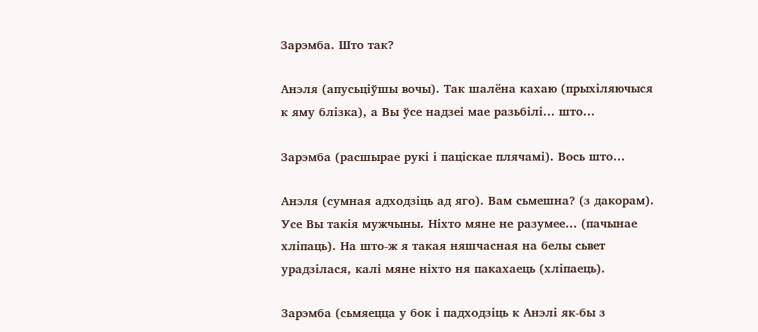Зарэмба. Што так?

Анэля (апусьціўшы вочы). Так шалёна кахаю (прыхіляючыся к яму блізка), а Вы ўсе надзеі мае разьбілі… што…

Зарэмба (расшырае рукі і паціскае плячамі). Вось што…

Анэля (сумная адходзіць ад яго). Вам сьмешна? (з дакорам). Усе Вы такія мужчыны. Ніхто мяне не разумее… (пачынае хліпаць). На што-ж я такая няшчасная на белы сьвет урадзілася, калі мяне ніхто ня пакахаець (хліпаець).

Зарэмба (сьмяецца у бок і падходзіць к Анэлі як-бы з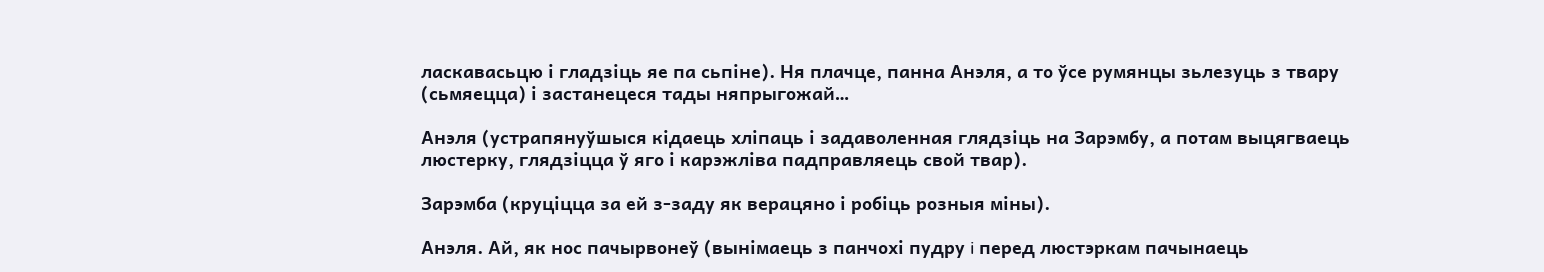ласкавасьцю і гладзіць яе па сьпіне). Ня плачце, панна Анэля, а то ўсе румянцы зьлезуць з твару (сьмяецца) і застанецеся тады няпрыгожай…

Анэля (устрапянуўшыся кідаець хліпаць і задаволенная глядзіць на Зарэмбу, а потам выцягваець люстерку, глядзіцца ў яго і карэжліва падправляець свой твар).

Зарэмба (круціцца за ей з-заду як верацяно і робіць розныя міны).

Анэля. Ай, як нос пачырвонеў (вынімаець з панчохі пудру i перед люстэркам пачынаець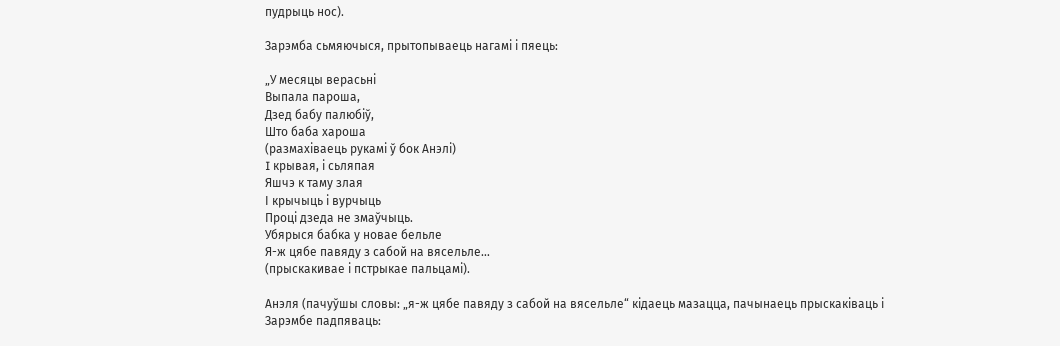пудрыць нос).

Зарэмба сьмяючыся, прытопываець нагамі і пяець:

„У месяцы верасьні
Выпала пароша,
Дзед бабу палюбіў,
Што баба хароша
(размахіваець рукамі ў бок Анэлі)
I крывая, і сьляпая
Яшчэ к таму злая
І крычыць і вурчыць
Проці дзеда не змаўчыць.
Убярыся бабка у новае бельле
Я-ж цябе павяду з сабой на вясельле…
(прыскакивае і пстрыкае пальцамі).

Анэля (пачуўшы словы: „я-ж цябе павяду з сабой на вясельле“ кідаець мазацца, пачынаець прыскаківаць і Зарэмбе падпяваць: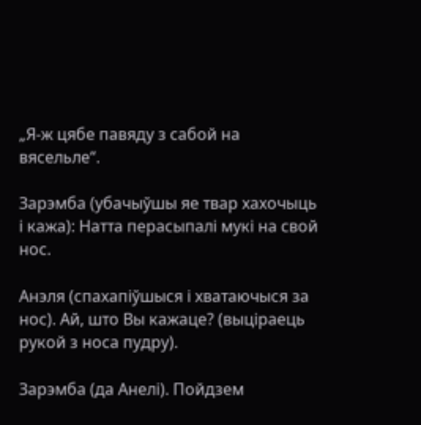„Я-ж цябе павяду з сабой на вясельле“.

Зарэмба (убачыўшы яе твар хахочыць і кажа): Натта перасыпалі мукі на свой нос.

Анэля (спахапіўшыся і хватаючыся за нос). Ай, што Вы кажаце? (выціраець рукой з носа пудру).

Зарэмба (да Анелі). Пойдзем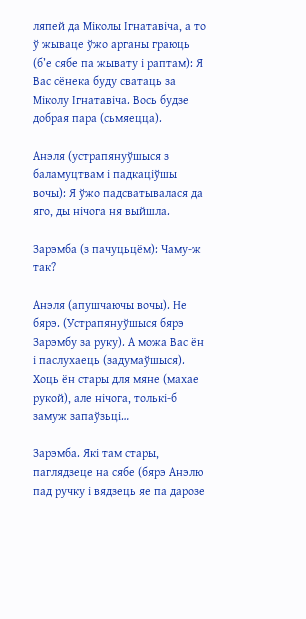ляпей да Міколы Ігнатавіча, а то ў жываце ўжо арганы граюць (б’е сябе па жывату і раптам): Я Вас сёнека буду сватаць за Міколу Ігнатавіча. Вось будзе добрая пара (сьмяецца).

Анэля (устрапянуўшыся з баламуцтвам і падкаціўшы вочы): Я ўжо падсватывалася да яго, ды нічога ня выйшла.

Зарэмба (з пачуцьцём): Чаму-ж так?

Анэля (апушчаючы вочы). Не бярэ. (Устрапянуўшыся бярэ Зарэмбу за руку). А можа Вас ён і паслухаець (задумаўшыся). Хоць ён стары для мяне (махае рукой), але нічога, толькі-б замуж запаўзьці…

Зарэмба. Які там стары, паглядзеце на сябе (бярэ Анэлю пад ручку і вядзець яе па дарозе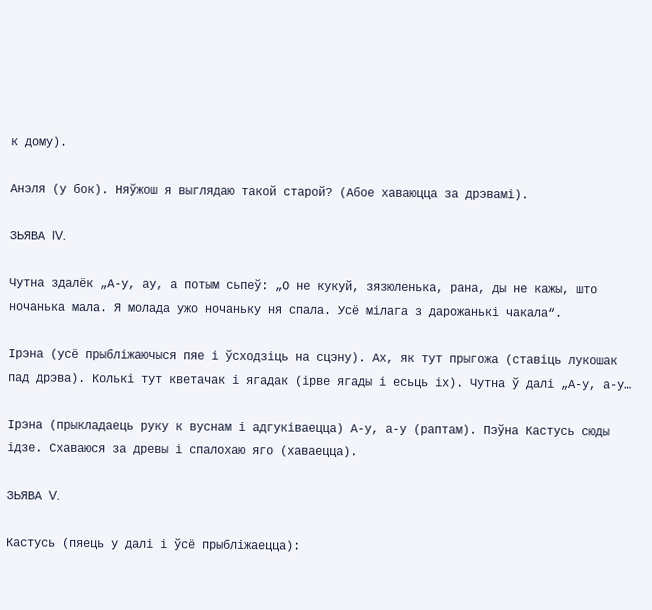к дому).

Анэля (у бок). Няўжош я выглядаю такой старой? (Абое хаваюцца за дрэвамі).

ЗЬЯВА IV.

Чутна здалёк „А-у, ау, а потым сьпеў: „О не кукуй, зязюленька, рана, ды не кажы, што ночанька мала. Я молада ужо ночаньку ня спала. Усё мілага з дарожанькі чакала“.

Ірэна (усё прыбліжаючыся пяе і ўсходзіць на сцэну). Ах, як тут прыгожа (ставіць лукошак пад дрэва). Колькі тут кветачак і ягадак (ірве ягады і есьць іх). Чутна ў далі „А-у, а-у…

Ірэна (прыкладаець руку к вуснам і адгуківаецца) А-у, а-у (раптам). Пэўна Кастусь сюды ідзе. Схаваюся за древы і спалохаю яго (хаваецца).

ЗЬЯВА V.

Кастусь (пяець у далі і ўсё прыбліжаецца):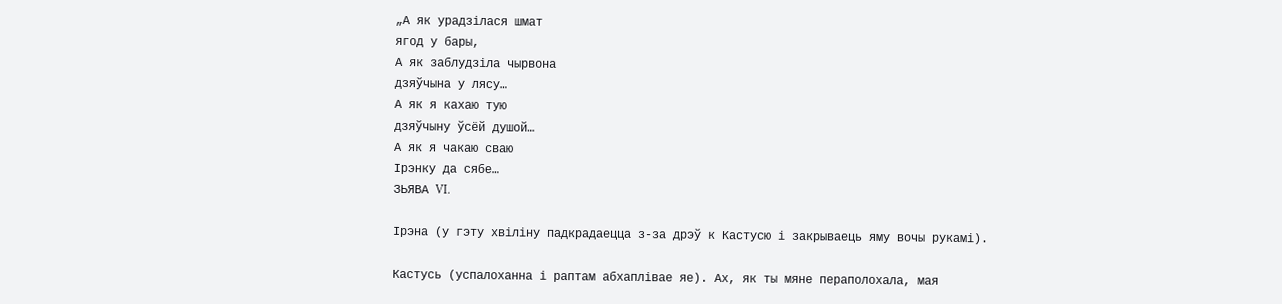„А як урадзілася шмат
ягод у бары,
А як заблудзіла чырвона
дзяўчына у лясу…
А як я кахаю тую
дзяўчыну ўсёй душой…
А як я чакаю сваю
Ірэнку да сябе…
ЗЬЯВА VI.

Ірэна (у гэту хвіліну падкрадаецца з-за дрэў к Кастусю і закрываець яму вочы рукамі).

Кастусь (успалоханна і раптам абхаплівае яе). Ах, як ты мяне пераполохала, мая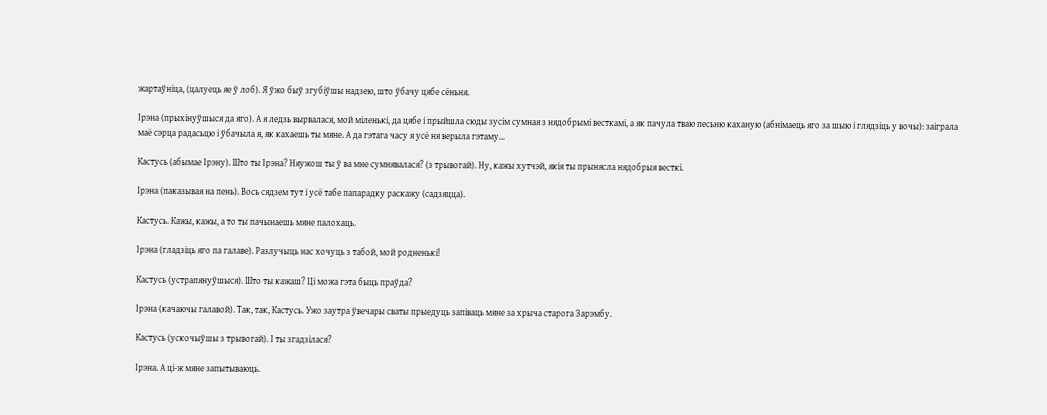жартаўніца, (цалуець яе ў лоб). Я ўжо быў згубіўшы надзею, што ўбачу цябе сёньня.

Ірэна (прыхінуўшыся да яго). А я ледзь вырвалася, мой міленькі, да цябе і прыйшла сюды зусім сумная з нядобрымі весткамі, а як пачула тваю песьню каханую (абнімаець яго за шыю і глядзіць у вочы): заіграла маё сэрца радасьцю і ўбачыла я, як кахаешь ты мяне. А да гэтага часу я усё ня верыла гэтаму…

Кастусь (абымае Ірэну). Што ты Ірэна? Няужош ты ў ва мне сумнявалася? (з трывогай). Ну, кажы хутчэй, якія ты прынясла нядобрыя весткі.

Ірэна (паказывая на пень). Вось сядзем тут і усё табе папарадку раскажу (садзяцца).

Кастусь. Кажы, кажы, а то ты пачынаешь мяне палохаць.

Ірэна (гладзіць яго па галаве). Разлучыць нас хочуць з табой, мой родненькі!

Кастусь (устрапянуўшыся). Што ты кажаш? Ці можа гэта быць праўда?

Ірэна (качаючы галавой). Так, так, Кастусь. Ужо заутра ўвечары сваты прыедуць запіваць мяне за хрыча старога Зарэмбу.

Кастусь (ускочыўшы з трывогай). І ты згадзілася?

Ірэна. А ці-ж мяне запытываюць.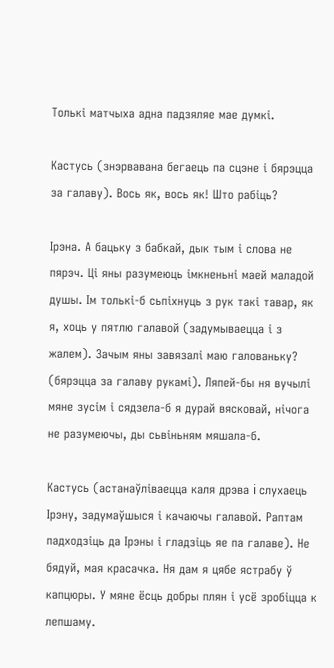Толькі матчыха адна падзяляе мае думкі.

Кастусь (знэрвавана бегаець па сцэне і бярэцца за галаву). Вось як, вось як! Што рабіць?

Ірэна. А бацьку з бабкай, дык тым і слова не пярэч. Ці яны разумеюць імкненьні маей маладой душы. Ім толькі-б сьпіхнуць з рук такі тавар, як я, хоць у пятлю галавой (задумываецца і з жалем). Зачым яны завязалі маю галованьку? (бярэцца за галаву рукамі). Ляпей-бы ня вучылі мяне зусім і сядзела-б я дурай вясковай, нічога не разумеючы, ды сьвіньням мяшала-б.

Кастусь (астанаўліваецца каля дрэва i слухаець Ірэну, задумаўшыся і качаючы галавой. Раптам падходзіць да Ірэны і гладзіць яе па галаве). Не бядуй, мая красачка. Ня дам я цябе ястрабу ў капцюры. У мяне ёсць добры плян і усё зробіцца к лепшаму.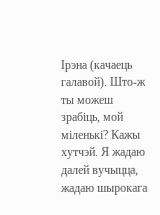Ірэна (качаець галавой). Што-ж ты можеш зрабіць, мой міленькі? Кажы хутчэй. Я жадаю далей вучыцца, жадаю шырокага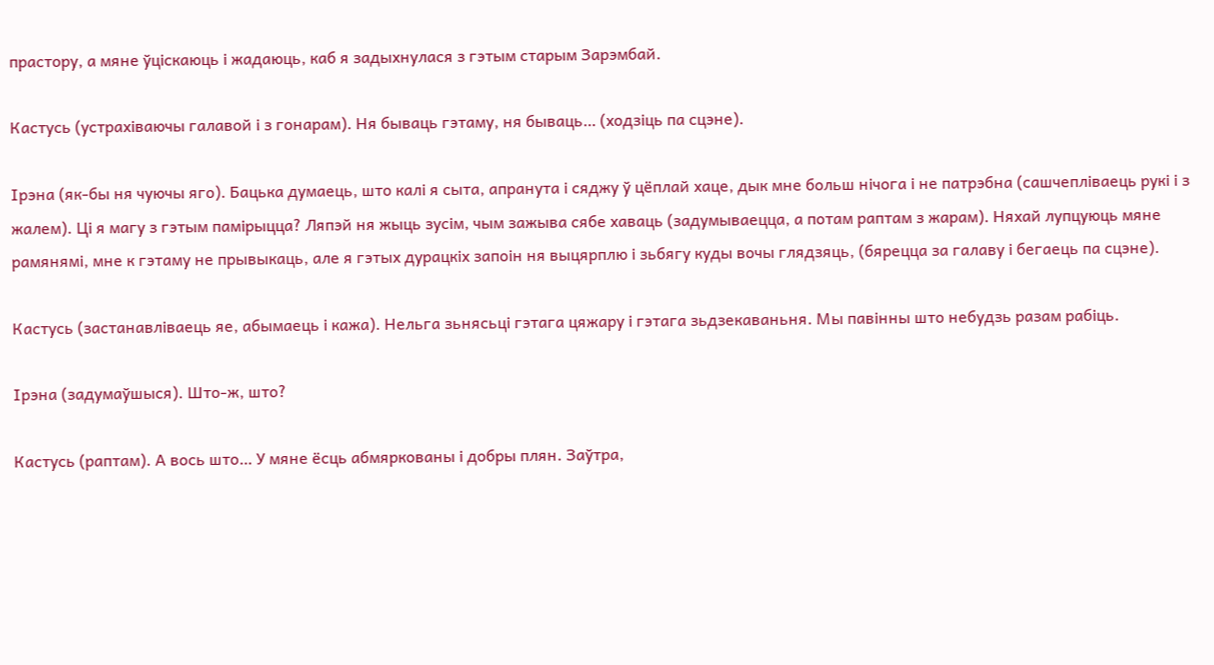прастору, а мяне ўціскаюць і жадаюць, каб я задыхнулася з гэтым старым Зарэмбай.

Кастусь (устрахіваючы галавой і з гонарам). Ня бываць гэтаму, ня бываць… (ходзіць па сцэне).

Ірэна (як-бы ня чуючы яго). Бацька думаець, што калі я сыта, апранута і сяджу ў цёплай хаце, дык мне больш нічога і не патрэбна (сашчепліваець рукі і з жалем). Ці я магу з гэтым памірыцца? Ляпэй ня жыць зусім, чым зажыва сябе хаваць (задумываецца, а потам раптам з жарам). Няхай лупцуюць мяне рамянямі, мне к гэтаму не прывыкаць, але я гэтых дурацкіх запоін ня выцярплю і зьбягу куды вочы глядзяць, (бярецца за галаву і бегаець па сцэне).

Кастусь (застанавліваець яе, абымаець і кажа). Нельга зьнясьці гэтага цяжару і гэтага зьдзекаваньня. Мы павінны што небудзь разам рабіць.

Ірэна (задумаўшыся). Што-ж, што?

Кастусь (раптам). А вось што… У мяне ёсць абмяркованы і добры плян. Заўтра,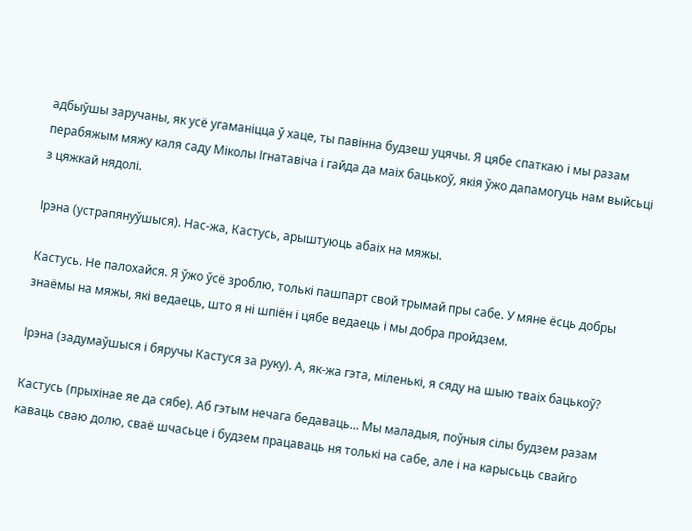адбыўшы заручаны, як усё угаманіцца ў хаце, ты павінна будзеш уцячы. Я цябе спаткаю і мы разам перабяжым мяжу каля саду Міколы Ігнатавіча і гайда да маіх бацькоў, якія ўжо дапамогуць нам выйсьці з цяжкай нядолі.

Ірэна (устрапянуўшыся). Нас-жа, Кастусь, арыштуюць абаіх на мяжы.

Кастусь. Не палохайся. Я ўжо ўсё зроблю, толькі пашпарт свой трымай пры сабе. У мяне ёсць добры знаёмы на мяжы, які ведаець, што я ні шпіён і цябе ведаець і мы добра пройдзем.

Ірэна (задумаўшыся і бяручы Кастуся за руку). А, як-жа гэта, міленькі, я сяду на шыю тваіх бацькоў?

Кастусь (прыхінае яе да сябе). Аб гэтым нечага бедаваць… Мы маладыя, поўныя сілы будзем разам каваць сваю долю, сваё шчасьце і будзем працаваць ня толькі на сабе, але і на карысьць свайго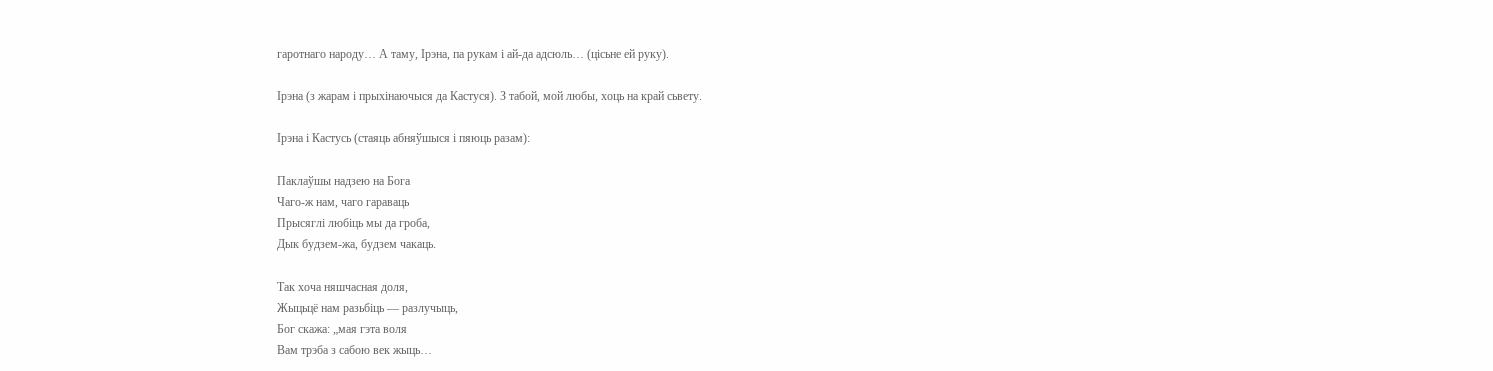гаротнаго народу… А таму, Ірэна, па рукам і ай-да адсюль… (цісьне ей руку).

Ірэна (з жарам і прыхінаючыся да Кастуся). З табой, мой любы, хоць на край сьвету.

Ірэна і Кастусь (стаяць абняўшыся і пяюць разам):

Паклаўшы надзею на Бога
Чаго-ж нам, чаго гараваць
Прысяглі любіць мы да гроба,
Дык будзем-жа, будзем чакаць.

Так хоча няшчасная доля,
Жыцьцё нам разьбіць — разлучыць,
Бог скажа: „мая гэта воля
Вам трэба з сабою век жыць…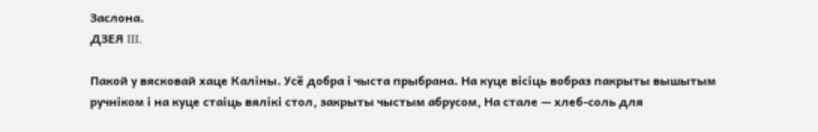Заслона.
ДЗЕЯ III.

Пакой у вясковай хаце Каліны. Усё добра і чыста прыбрана. На куце вісіць вобраз пакрыты вышытым ручніком і на куце стаіць вялікі стол, закрыты чыстым абрусом, На стале — хлеб-соль для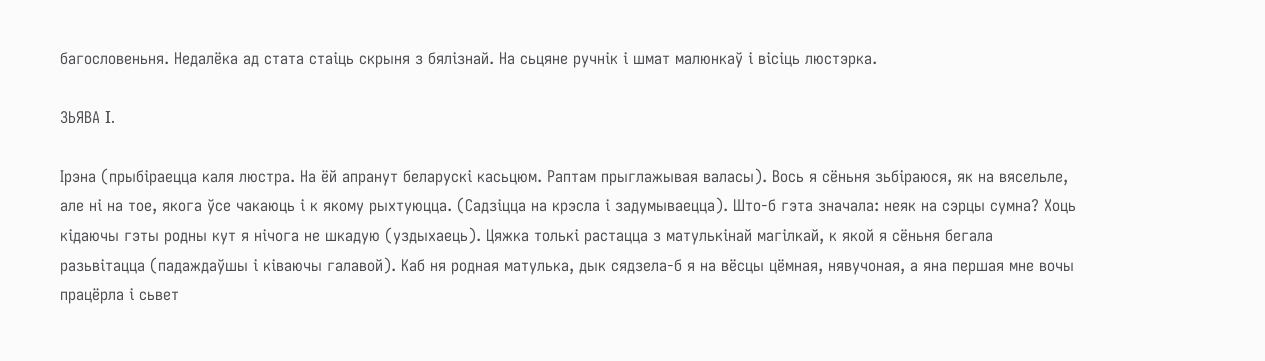багословеньня. Недалёка ад стата стаіць скрыня з бялізнай. На сьцяне ручнік і шмат малюнкаў і вісіць люстэрка.

ЗЬЯВА I.

Ірэна (прыбіраецца каля люстра. На ёй апранут беларускі касьцюм. Раптам прыглажывая валасы). Вось я сёньня зьбіраюся, як на вясельле, але ні на тое, якога ўсе чакаюць і к якому рыхтуюцца. (Садзіцца на крэсла і задумываецца). Што-б гэта значала: неяк на сэрцы сумна? Хоць кідаючы гэты родны кут я нічога не шкадую (уздыхаець). Цяжка толькі растацца з матулькінай магілкай, к якой я сёньня бегала разьвітацца (падаждаўшы і ківаючы галавой). Каб ня родная матулька, дык сядзела-б я на вёсцы цёмная, нявучоная, а яна першая мне вочы працёрла і сьвет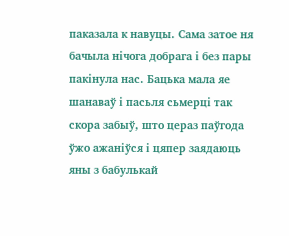паказала к навуцы. Сама затое ня бачыла нічога добрага і без пары пакінула нас. Бацька мала яе шанаваў і пасьля сьмерці так скора забыў, што цераз паўгода ўжо ажаніўся і цяпер заядаюць яны з бабулькай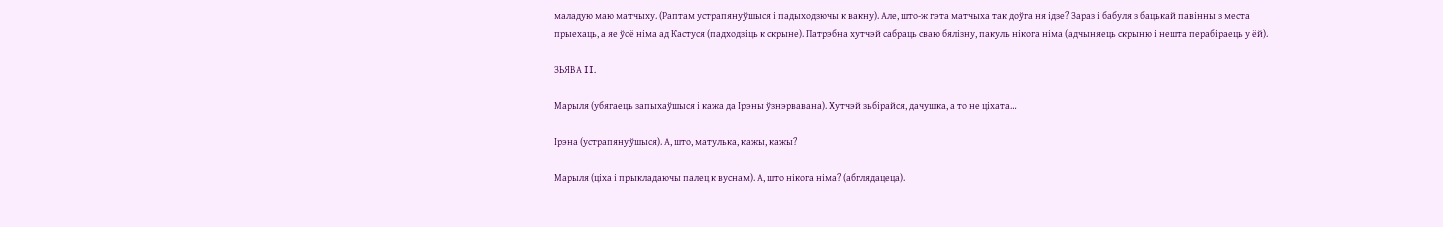маладую маю матчыху. (Раптам устрапянуўшыся і падыходзючы к вакну). Але, што-ж гэта матчыха так доўга ня ідзе? Зараз і бабуля з бацькай павінны з места прыехаць, а яе ўсё німа ад Кастуся (падходзіць к скрыне). Патрэбна хутчэй сабраць сваю бялізну, пакуль нікога німа (адчыняець скрыню і нешта перабіраець у ёй).

ЗЬЯВА II.

Марыля (убягаець запыхаўшыся і кажа да Ірэны ўзнэрвавана). Хутчэй зьбірайся, дачушка, а то не ціхата…

Ірэна (устрапянуўшыся). А, што, матулька, кажы, кажы?

Марыля (ціха і прыкладаючы палец к вуснам). А, што нікога німа? (абглядацеца).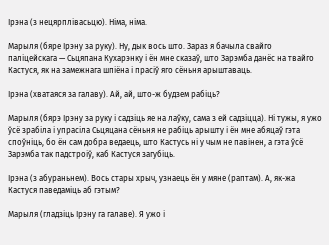Ірэна (з нецярплівасьцю). Німа, німа.

Марыля (бяре Ірэну за руку). Ну, дык вось што. Зараз я бачыла свайго паліцейскага — Сьцяпана Кухарэнку і ён мне сказаў, што Зарэмба данёс на твайго Кастуся, як на замежнага шпіёна і прасіў яго сёньня арыштаваць.

Ірэна (хватаяся за галаву). Ай, ай, што-ж будзем рабіць?

Марыля (бярэ Ірэну за руку і садзіць яе на лаўку, сама з ей садзіцца). Ні тужы, я ужо ўсё зрабіла і упрасіла Сьцяцана сёньня не рабіць арышту і ён мне абяцаў гэта споўніць, бо ён сам добра ведаець, што Кастусь ні у чым не павінен, а гэта ўсё Зарэмба так падстроіў, каб Кастуся загубіць.

Ірэна (з абураньнем). Вось стары хрыч, узнаець ён у мяне (раптам). А, як-жа Кастуся паведаміць аб гэтым?

Марыля (гладзіць Ірэну га галаве). Я ужо і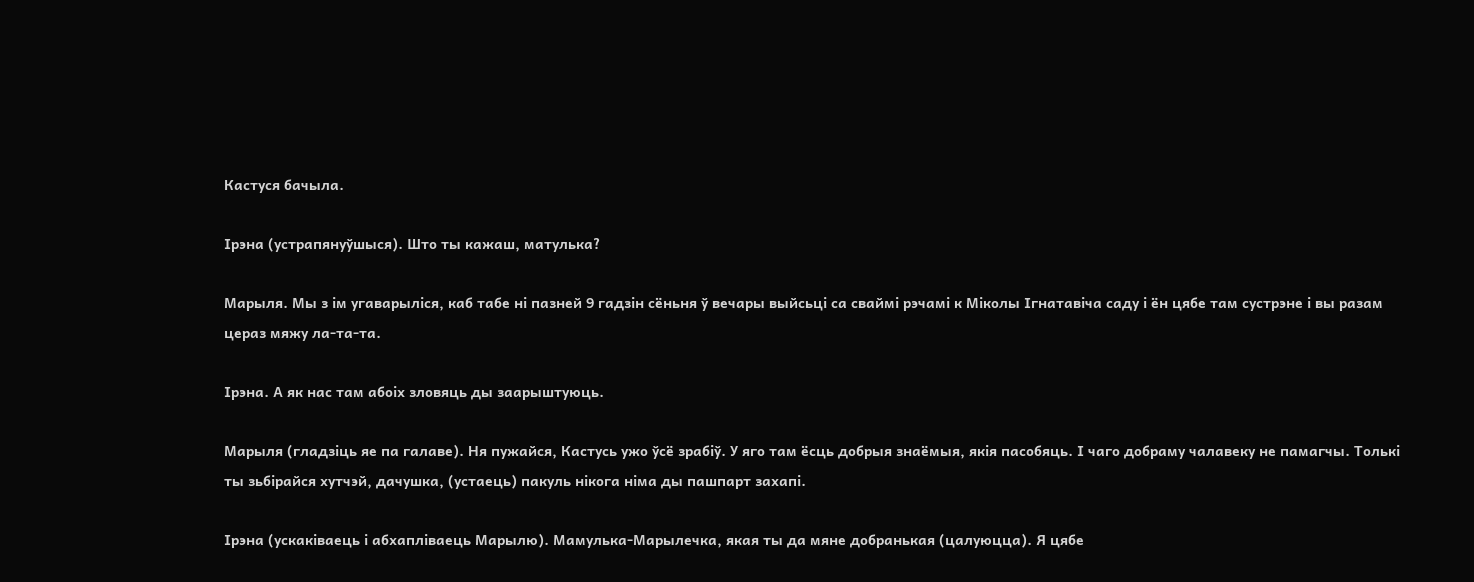Кастуся бачыла.

Ірэна (устрапянуўшыся). Што ты кажаш, матулька?

Марыля. Мы з ім угаварыліся, каб табе ні пазней 9 гадзін сёньня ў вечары выйсьці са сваймі рэчамі к Міколы Ігнатавіча саду і ён цябе там сустрэне і вы разам цераз мяжу ла-та-та.

Ірэна. А як нас там абоіх зловяць ды заарыштуюць.

Марыля (гладзіць яе па галаве). Ня пужайся, Кастусь ужо ўсё зрабіў. У яго там ёсць добрыя знаёмыя, якія пасобяць. І чаго добраму чалавеку не памагчы. Толькі ты зьбірайся хутчэй, дачушка, (устаець) пакуль нікога німа ды пашпарт захапі.

Ірэна (ускаківаець і абхапліваець Марылю). Maмулька-Марылечка, якая ты да мяне добранькая (цалуюцца). Я цябе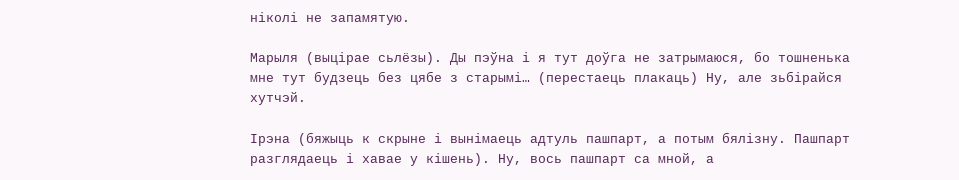ніколі не запамятую.

Марыля (выцірае сьлёзы). Ды пэўна і я тут доўга не затрымаюся, бо тошненька мне тут будзець без цябе з старымі… (перестаець плакаць) Ну, але зьбірайся хутчэй.

Ірэна (бяжыць к скрыне і вынімаець адтуль пашпарт, а потым бялізну. Пашпарт разглядаець і хавае у кішень). Ну, вось пашпарт са мной, а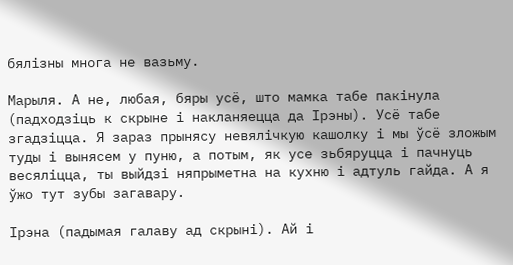бялізны многа не вазьму.

Марыля. А не, любая, бяры усё, што мамка табе пакінула (падходзіць к скрыне і накланяецца да Ірэны). Усё табе згадзіцца. Я зараз прынясу невялічкую кашолку і мы ўсё зложым туды і вынясем у пуню, а потым, як усе зьбяруцца і пачнуць весяліцца, ты выйдзі няпрыметна на кухню і адтуль гайда. А я ўжо тут зубы загавару.

Ірэна (падымая галаву ад скрыні). Ай і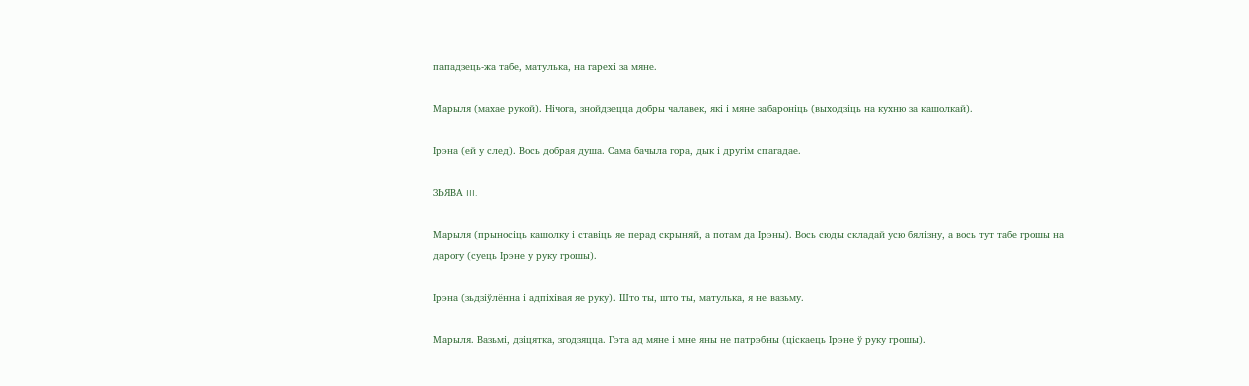пападзець-жа табе, матулька, на гарехі за мяне.

Марыля (махае рукой). Нічога, знойдзецца добры чалавек, які і мяне забароніць (выходзіць на кухню за кашолкай).

Ірэна (ей у след). Вось добрая душа. Сама бачыла гора, дык і другім спагадае.

ЗЬЯВА III.

Марыля (прыносіць кашолку і ставіць яе перад скрыняй, а потам да Ірэны). Вось сюды складай усю бялізну, а вось тут табе грошы на дарогу (суець Ірэне у руку грошы).

Ірэна (зьдзіўлённа і адпіхівая яе руку). Што ты, што ты, матулька, я не вазьму.

Марыля. Вазьмі, дзіцятка, згодзяцца. Гэта ад мяне і мне яны не патрэбны (ціскаець Ірэне ў руку грошы).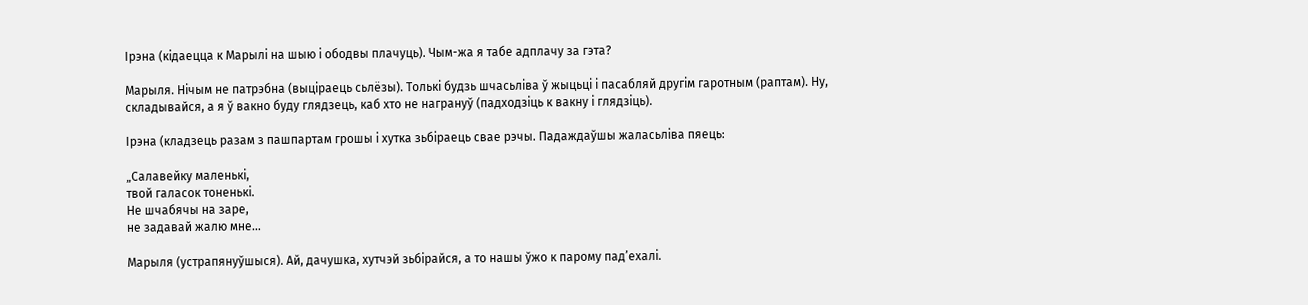Ірэна (кідаецца к Марылі на шыю і ободвы плачуць). Чым-жа я табе адплачу за гэта?

Марыля. Нічым не патрэбна (выціраець сьлёзы). Толькі будзь шчасьліва ў жыцьці і пасабляй другім гаротным (раптам). Ну, складывайся, а я ў вакно буду глядзець, каб хто не награнуў (падходзіць к вакну і глядзіць).

Ірэна (кладзець разам з пашпартам грошы і хутка зьбіраець свае рэчы. Падаждаўшы жаласьліва пяець:

„Салавейку маленькі,
твой галасок тоненькі.
Не шчабячы на заре,
не задавай жалю мне…

Марыля (устрапянуўшыся). Ай, дачушка, хутчэй зьбірайся, а то нашы ўжо к парому пад’ехалі.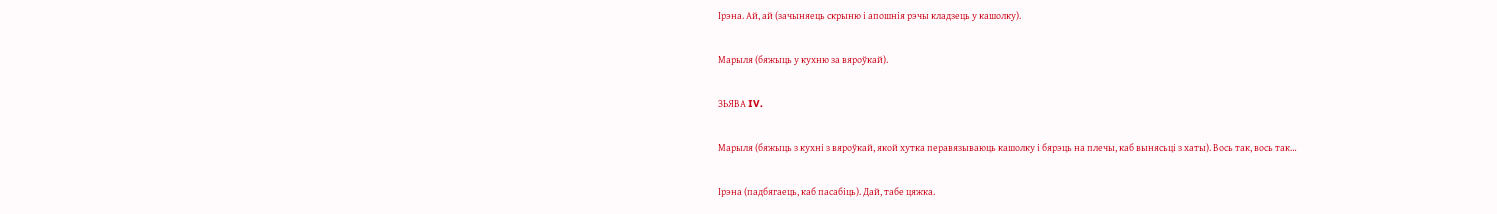Ірэна. Ай, ай (зачыняець скрыню і апошнія рэчы кладзець у кашолку).

Марыля (бяжыць у кухню за вяроўкай).

ЗЬЯВА IV.

Марыля (бяжыць з кухні з вяроўкай, якой хутка перавязываюць кашолку і бярэць на плечы, каб вынясьці з хаты). Вось так, вось так…

Ірэна (падбягаець, каб пасабіць). Дай, табе цяжка.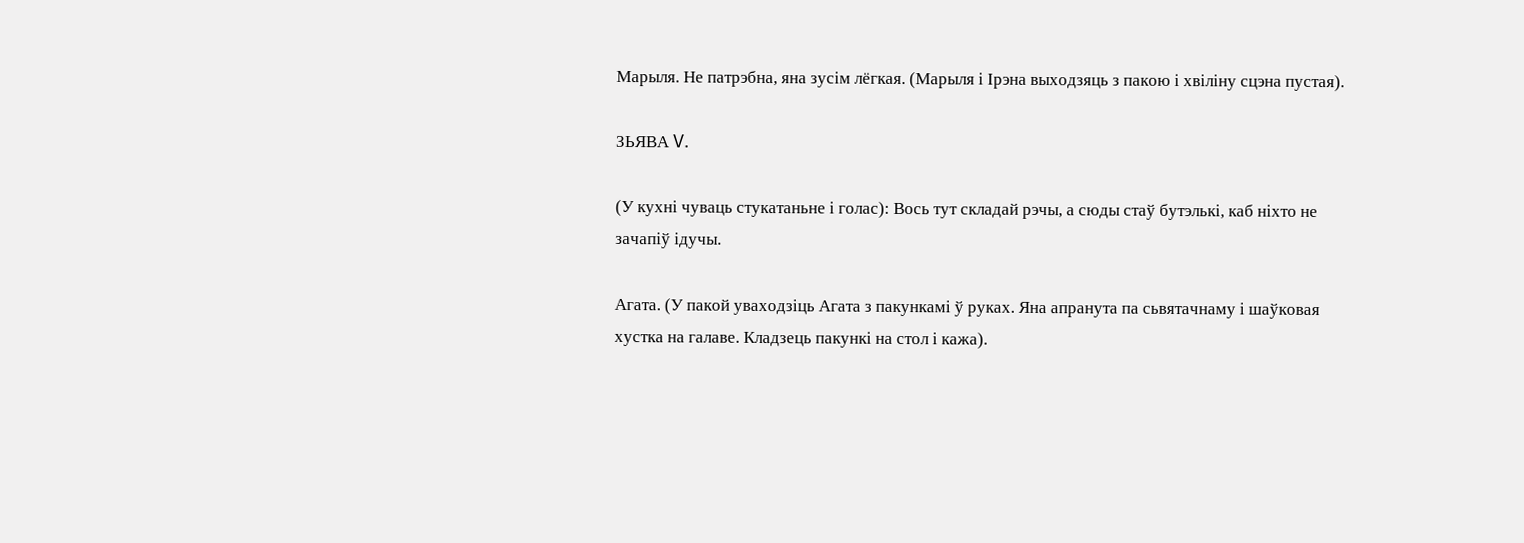Марыля. Не патрэбна, яна зусім лёгкая. (Марыля і Ірэна выходзяць з пакою і хвіліну сцэна пустая).

ЗЬЯВА V.

(У кухні чуваць стукатаньне і голас): Вось тут складай рэчы, а сюды стаў бутэлькі, каб ніхто не зачапіў ідучы.

Агата. (У пакой уваходзіць Агата з пакункамі ў руках. Яна апранута па сьвятачнаму і шаўковая хустка на галаве. Кладзець пакункі на стол і кажа).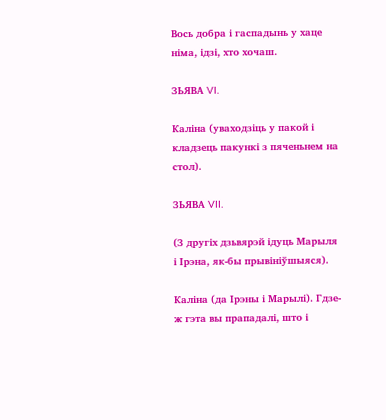Вось добра і гаспадынь у хаце німа, ідзі, хто хочаш.

ЗЬЯВА VI.

Каліна (уваходзіць у пакой і кладзець пакункі з пяченьнем на стол).

ЗЬЯВА VII.

(З другіх дзьвярэй ідуць Марыля і Ірэна, як-бы прывініўшыяся).

Каліна (да Ірэны і Марылі). Гдзе-ж гэта вы прападалі, што і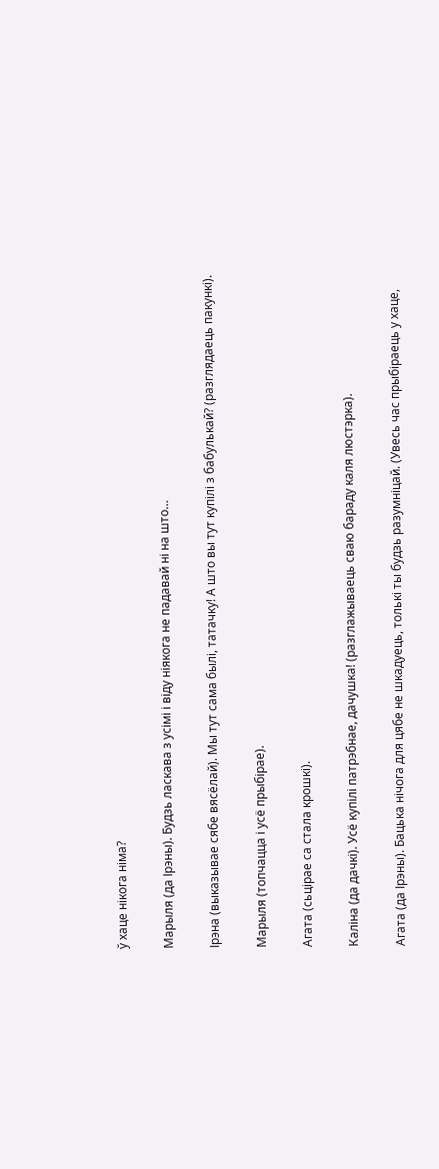ў хаце нікога німа?

Марыля (да Ірэны). Будзь ласкава з усімі і віду ніякога не падавай ні на што…

Ірэна (выказывае сябе вясёлай). Мы тут сама былі, татачку! А што вы тут купілі з бабулькай? (разглядаець пакункі).

Марыля (топчацца і усё прыбірае).

Агата (сьцірае са стала крошкі).

Каліна (да дачкі). Усё купілі патрэбнае, дачушка! (разглажываець сваю бараду каля люстэрка).

Агата (да Ірэны). Бацька нічога для цябе не шкадуець, толькі ты будзь разумніцай. (Увесь час прыбіраець у хаце,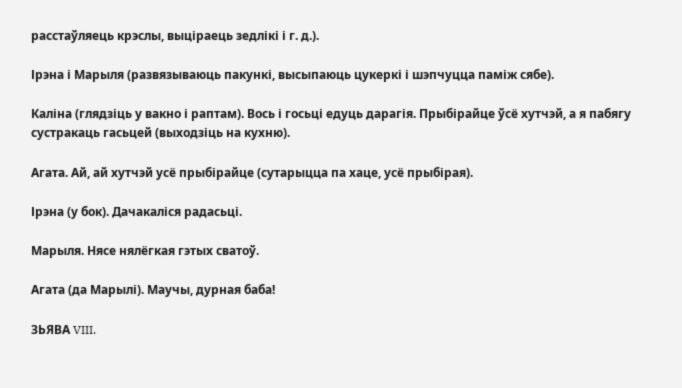расстаўляець крэслы, выціраець зедлікі і г. д.).

Ірэна і Марыля (развязываюць пакункі, высыпаюць цукеркі і шэпчуцца паміж сябе).

Каліна (глядзіць у вакно і раптам). Вось і госьці едуць дарагія. Прыбірайце ўсё хутчэй, а я пабягу сустракаць гасьцей (выходзіць на кухню).

Агата. Ай, ай хутчэй усё прыбірайце (сутарыцца па хаце, усё прыбірая).

Ірэна (у бок). Дачакаліся радасьці.

Марыля. Нясе нялёгкая гэтых сватоў.

Агата (да Марылі). Маучы, дурная баба!

ЗЬЯВА VIII.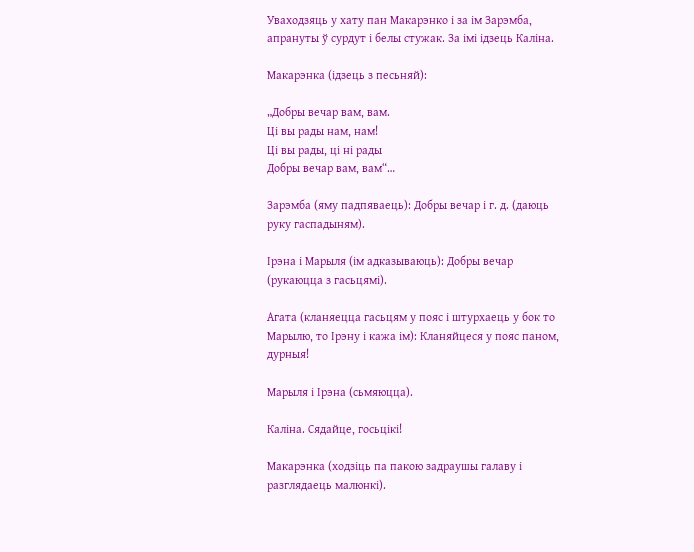Уваходзяць у хату пан Макарэнко і за ім Зарэмба, апрануты ў сурдут і белы стужак. За імі ідзець Каліна.

Макарэнка (ідзець з песьняй):

„Добры вечар вам, вам.
Ці вы рады нам, нам!
Ці вы рады, ці ні рады
Добры вечар вам, вам“…

Зарэмба (яму падпяваець): Добры вечар і г. д. (даюць руку гаспадыням).

Ірэна і Марыля (ім адказываюць): Добры вечар (рукаюцца з гасьцямі).

Агата (кланяецца гасьцям у пояс і штурхаець у бок то Марылю, то Ірэну і кажа ім): Кланяйцеся у пояс паном, дурныя!

Марыля і Ірэна (сьмяюцца).

Каліна. Сядайце, госьцікі!

Макарэнка (ходзіць па пакою задраушы галаву і разглядаець малюнкі).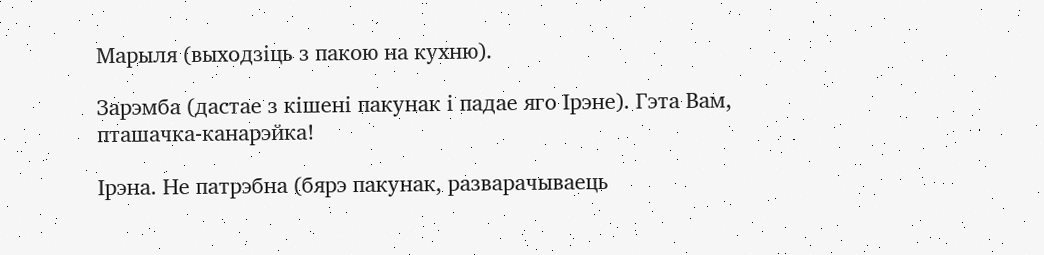Марыля (выходзіць з пакою на кухню).

Зарэмба (дастае з кішені пакунак і падае яго Ірэне). Гэта Вам, пташачка-канарэйка!

Ірэна. Не патрэбна (бярэ пакунак, разварачываець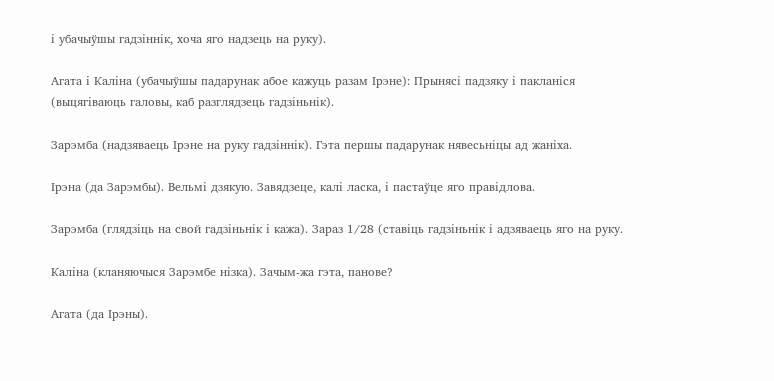і убачыўшы гадзіннік, хоча яго надзець на руку).

Агата і Каліна (убачыўшы падарунак абое кажуць разам Ірэне): Прынясі падзяку і пакланіся (выцягіваюць галовы, каб разглядзець гадзіньнік).

Зарэмба (надзяваець Ірэне на руку гадзіннік). Гэта першы падарунак нявесьніцы ад жаніха.

Ірэна (да Зарэмбы). Вельмі дзякую. Завядзеце, калі ласка, і пастаўце яго правідлова.

Зарэмба (глядзіць на свой гадзіньнік і кажа). Зараз 1/28 (ставіць гадзіньнік і адзяваець яго на руку.

Каліна (кланяючыся Зарэмбе нізка). Зачым-жа гэта, панове?

Агата (да Ірэны).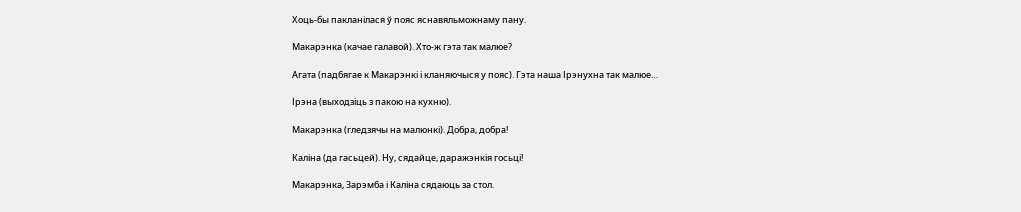Хоць-бы пакланілася ў пояс яснавяльможнаму пану.

Макарэнка (качае галавой). Хто-ж гэта так малюе?

Агата (падбягае к Макарэнкі і кланяючыся у пояс). Гэта наша Ірэнухна так малюе…

Ірэна (выходзіць з пакою на кухню).

Макарэнка (гледзячы на малюнкі). Добра, добра!

Каліна (да гасьцей). Ну, сядайце, даражэнкія госьці!

Макарэнка, Зарэмба і Каліна сядаюць за стол.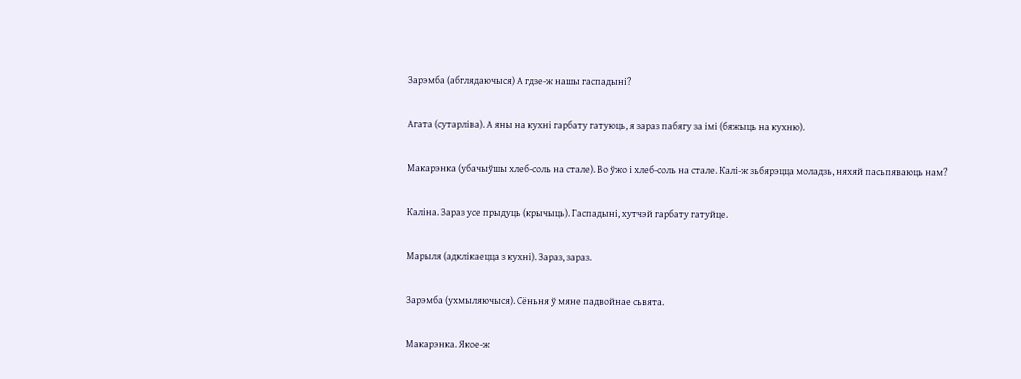Зарэмба (абглядаючыся) А гдзе-ж нашы гаспадыні?

Агата (сутарліва). А яны на кухні гарбату гатуюць, я зараз пабягу за імі (бяжыць на кухню).

Макарэнка (убачыўшы хлеб-соль на стале). Во ўжо і хлеб-соль на стале. Калі-ж зьбярэцца моладзь, няхяй пасьпяваюць нам?

Каліна. Зараз усе прыдуць (крычыць). Гаспадыні, хутчэй гарбату гатуйце.

Марыля (адклікаецца з кухні). Зараз, зараз.

Зарэмба (ухмыляючыся). Сёньня ў мяне падвойнае сьвята.

Макарэнка. Якое-ж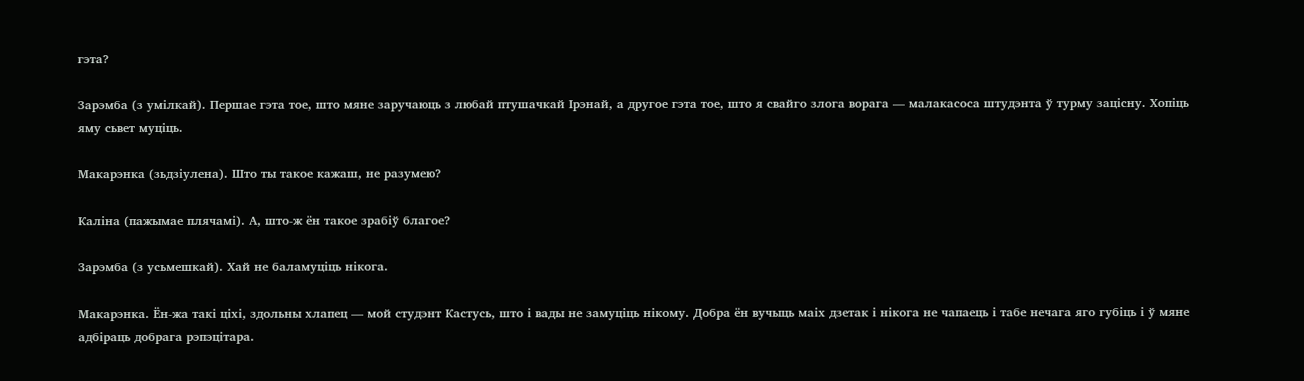гэта?

Зарэмба (з умілкай). Першае гэта тое, што мяне заручаюць з любай птушачкай Ірэнай, а другое гэта тое, што я свайго злога ворага — малакасоса штудэнта ў турму зацісну. Хопіць яму сьвет муціць.

Макарэнка (зьдзіулена). Што ты такое кажаш, не разумею?

Каліна (пажымае плячамі). А, што-ж ён такое зрабіў благое?

Зарэмба (з усьмешкай). Хай не баламуціць нікога.

Макарэнка. Ён-жа такі ціхі, здольны хлапец — мой студэнт Кастусь, што і вады не замуціць нікому. Добра ён вучыць маіх дзетак і нікога не чапаець і табе нечага яго губіць і ў мяне адбіраць добрага рэпэцітара.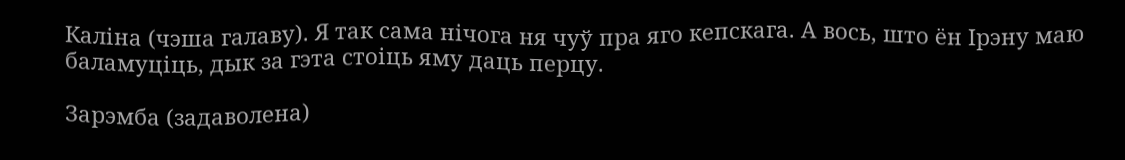Каліна (чэша галаву). Я так сама нічога ня чуў пра яго кепскага. А вось, што ён Ірэну маю баламуціць, дык за гэта стоіць яму даць перцу.

Зарэмба (задаволена)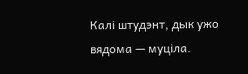Калі штудэнт, дык ужо вядома — муціла.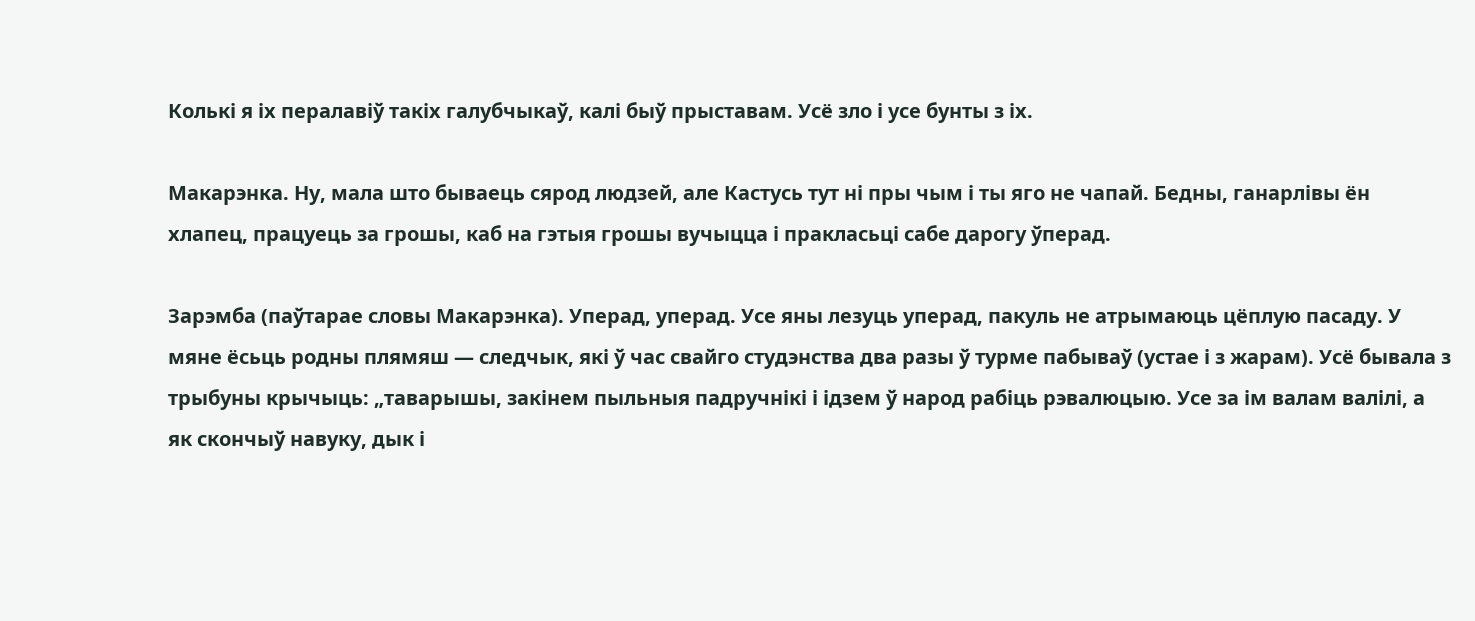Колькі я іх пералавіў такіх галубчыкаў, калі быў прыставам. Усё зло і усе бунты з іх.

Макарэнка. Ну, мала што бываець сярод людзей, але Кастусь тут ні пры чым і ты яго не чапай. Бедны, ганарлівы ён хлапец, працуець за грошы, каб на гэтыя грошы вучыцца і пракласьці сабе дарогу ўперад.

Зарэмба (паўтарае словы Макарэнка). Уперад, уперад. Усе яны лезуць уперад, пакуль не атрымаюць цёплую пасаду. У мяне ёсьць родны плямяш — следчык, які ў час свайго студэнства два разы ў турме пабываў (устае і з жарам). Усё бывала з трыбуны крычыць: „таварышы, закінем пыльныя падручнікі і ідзем ў народ рабіць рэвалюцыю. Усе за ім валам валілі, а як скончыў навуку, дык і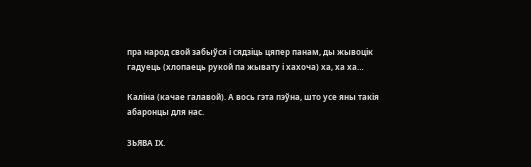пра народ свой забыўся і сядзіць цяпер панам, ды жывоцік гадуець (хлопаець рукой па жывату і хахоча) ха, ха ха…

Каліна (качае галавой). А вось гэта пэўна, што усе яны такія абаронцы для нас.

ЗЬЯВА IX.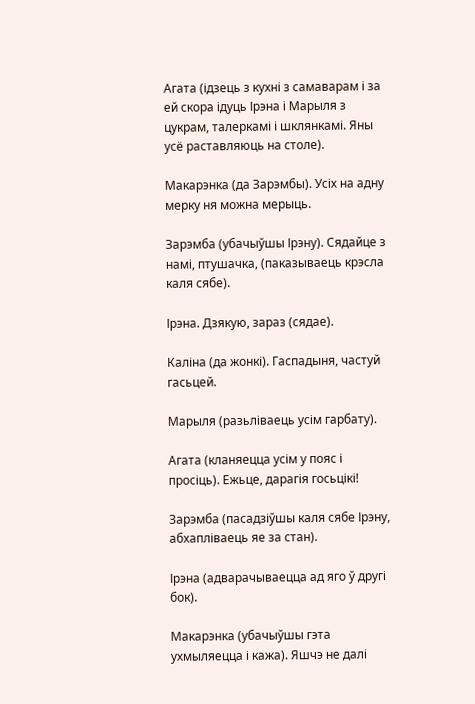Агата (ідзець з кухні з самаварам і за ей скора ідуць Ірэна і Марыля з цукрам, талеркамі і шклянкамі. Яны усё раставляюць на столе).

Макарэнка (да Зарэмбы). Усіх на адну мерку ня можна мерыць.

Зарэмба (убачыўшы Ірэну). Сядайце з намі, птушачка, (паказываець крэсла каля сябе).

Ірэна. Дзякую, зараз (сядае).

Каліна (да жонкі). Гаспадыня, частуй гасьцей.

Марыля (разьліваець усім гарбату).

Агата (кланяецца усім у пояс і просіць). Ежьце, дарагія госьцікі!

Зарэмба (пасадзіўшы каля сябе Ірэну, абхапліваець яе за стан).

Ірэна (адварачываецца ад яго ў другі бок).

Макарэнка (убачыўшы гэта ухмыляецца і кажа). Яшчэ не далі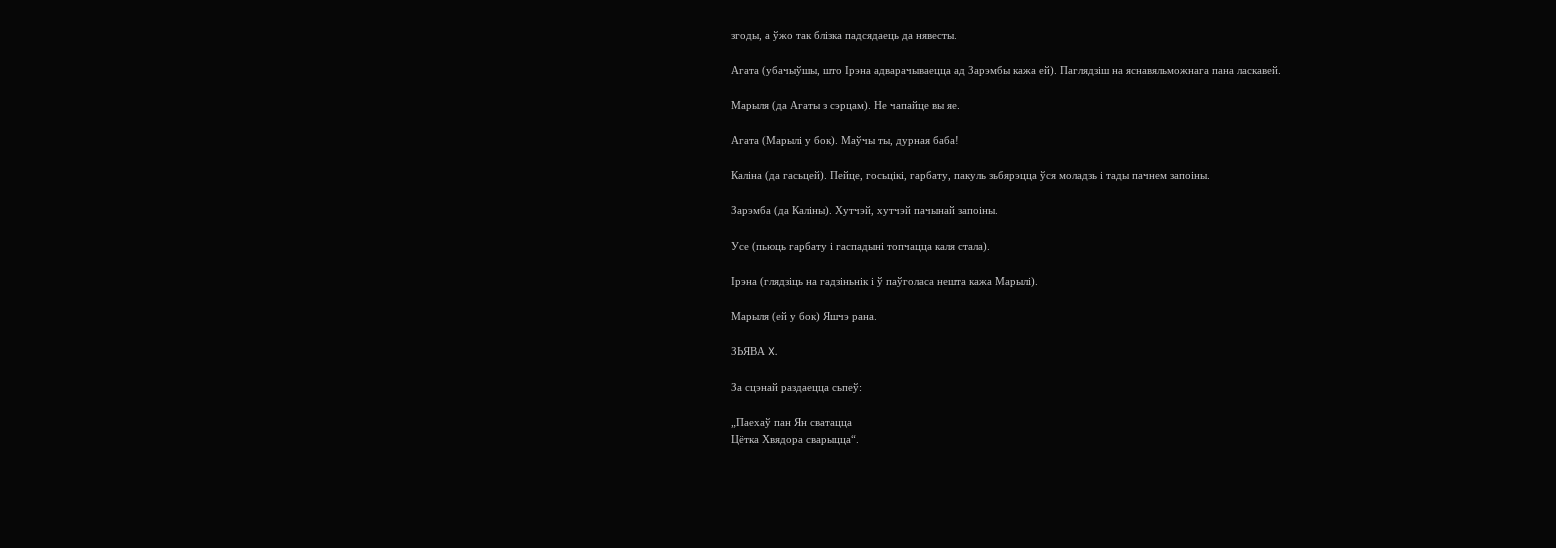згоды, а ўжо так блізка падсядаець да нявесты.

Агата (убачыўшы, што Ірэна адварачываецца ад Зарэмбы кажа ей). Паглядзіш на яснавяльможнага пана ласкавей.

Марыля (да Агаты з сэрцам). Не чапайце вы яе.

Агата (Марылі у бок). Маўчы ты, дурная баба!

Каліна (да гасьцей). Пейце, госьцікі, гарбату, пакуль зьбярэцца ўся моладзь і тады пачнем запоіны.

Зарэмба (да Каліны). Хутчэй, хутчэй пачынай запоіны.

Усе (пьюць гарбату і гаспадыні топчацца каля стала).

Ірэна (глядзіць на гадзіньнік і ў паўголаса нешта кажа Марылі).

Марыля (ей у бок) Яшчэ рана.

ЗЬЯВА X.

За сцэнай раздаецца сьпеў:

„Паехаў пан Ян сватацца
Цётка Хвядора сварыцца“.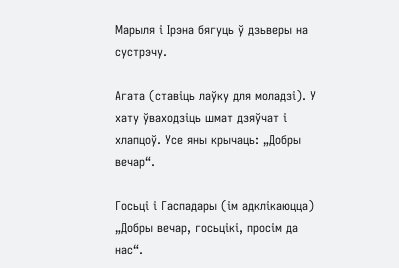Марыля і Ірэна бягуць ў дзьверы на сустрэчу.

Агата (ставіць лаўку для моладзі). У хату ўваходзіць шмат дзяўчат і хлапцоў. Усе яны крычаць: „Добры вечар“.

Госьці і Гаспадары (ім адклікаюцца) „Добры вечар, госьцікі, просім да нас“.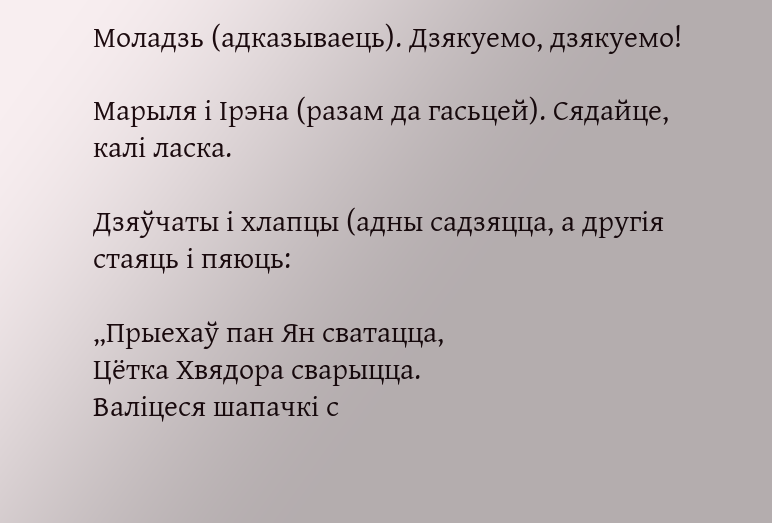Моладзь (адказываець). Дзякуемо, дзякуемо!

Марыля і Ірэна (разам да гасьцей). Сядайце, калі ласка.

Дзяўчаты і хлапцы (адны садзяцца, а другія стаяць і пяюць:

„Прыехаў пан Ян сватацца,
Цётка Хвядора сварыцца.
Валіцеся шапачкі с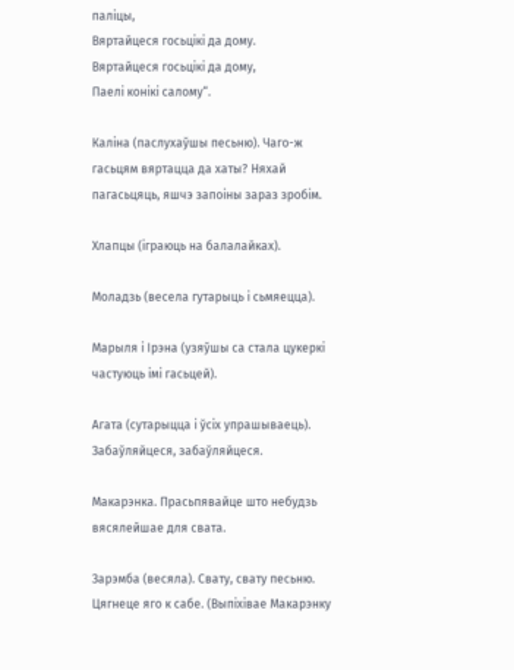паліцы,
Вяртайцеся госьцікі да дому.
Вяртайцеся госьцікі да дому,
Паелі конікі салому“.

Каліна (паслухаўшы песьню). Чаго-ж гасьцям вяртацца да хаты? Няхай пагасьцяць, яшчэ запоіны зараз зробім.

Хлапцы (іграюць на балалайках).

Моладзь (весела гутарыць і сьмяецца).

Марыля і Ірэна (узяўшы са стала цукеркі частуюць імі гасьцей).

Агата (сутарыцца і ўсіх упрашываець). Забаўляйцеся, забаўляйцеся.

Макарэнка. Прасьпявайце што небудзь вясялейшае для свата.

Зарэмба (весяла). Свату, свату песьню. Цягнеце яго к сабе. (Выпіхівае Макарэнку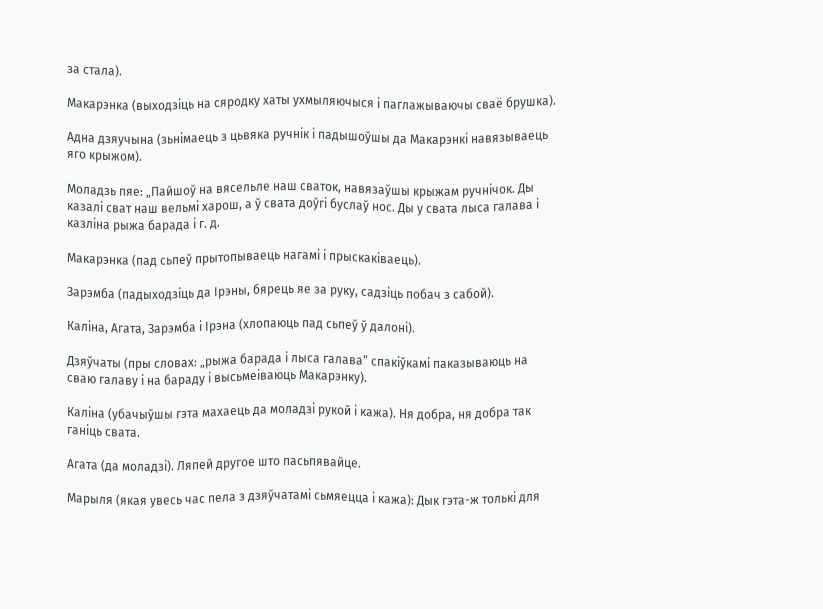за стала).

Макарэнка (выходзіць на сяродку хаты ухмыляючыся і паглажываючы сваё брушка).

Адна дзяучына (зьнімаець з цьвяка ручнік і падышоўшы да Макарэнкі навязываець яго крыжом).

Моладзь пяе: „Пайшоў на вясельле наш сваток, навязаўшы крыжам ручнічок. Ды казалі сват наш вельмі харош, а ў свата доўгі буслаў нос. Ды у свата лыса галава і казліна рыжа барада і г. д.

Макарэнка (пад сьпеў прытопываець нагамі і прыскаківаець).

Зарэмба (падыходзіць да Ірэны, бярець яе за руку, садзіць побач з сабой).

Каліна, Агата, Зарэмба і Ірэна (хлопаюць пад сьпеў ў далоні).

Дзяўчаты (пры словах: „рыжа барада і лыса галава“ спакіўкамі паказываюць на сваю галаву і на бараду і высьмеіваюць Макарэнку).

Каліна (убачыўшы гэта махаець да моладзі рукой і кажа). Ня добра, ня добра так ганіць свата.

Агата (да моладзі). Ляпей другое што пасьпявайце.

Марыля (якая увесь час пела з дзяўчатамі сьмяецца і кажа): Дык гэта-ж толькі для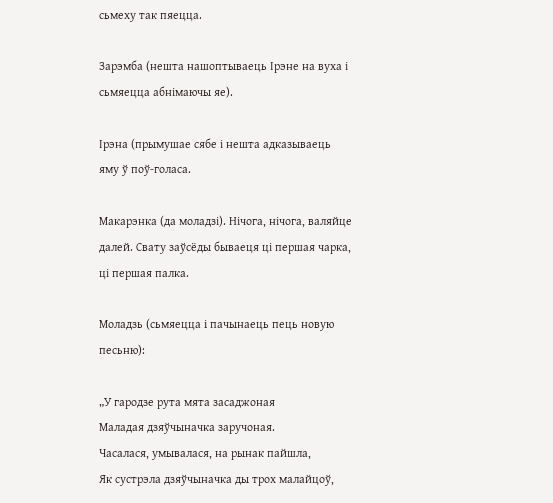сьмеху так пяецца.

Зарэмба (нешта нашоптываець Ірэне на вуха і сьмяецца абнімаючы яе).

Ірэна (прымушае сябе і нешта адказываець яму ў поў-голаса.

Макарэнка (да моладзі). Нічога, нічога, валяйце далей. Свату заўсёды бываеця ці першая чарка, ці першая палка.

Моладзь (сьмяецца i пачынаець пець новую песьню):

„У гародзе рута мята засаджоная
Маладая дзяўчыначка заручоная.
Часалася, умывалася, на рынак пайшла,
Як сустрэла дзяўчыначка ды трох малайцоў,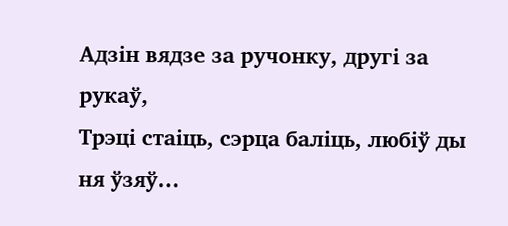Адзін вядзе за ручонку, другі за рукаў,
Трэці стаіць, сэрца баліць, любіў ды ня ўзяў…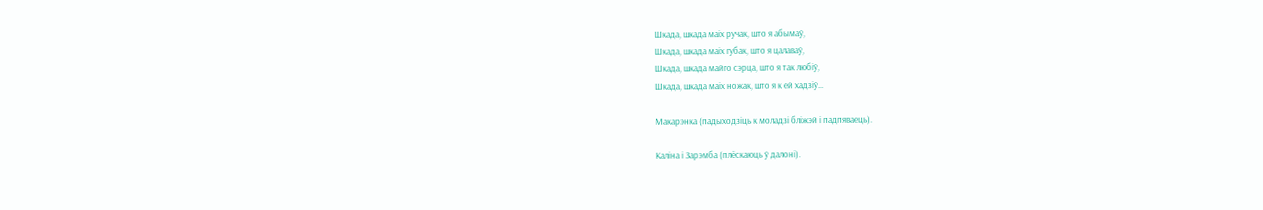Шкада, шкада маіх ручак, што я абымаў,
Шкада, шкада маіх губак, што я цалаваў,
Шкада, шкада майго сэрца, што я так любіў,
Шкада, шкада маіх ножак, што я к ей хадзіў…

Макарэнка (падыходзіць к моладзі бліжэй і падпяваець).

Каліна і Зарэмба (плёскаюць ў далоні).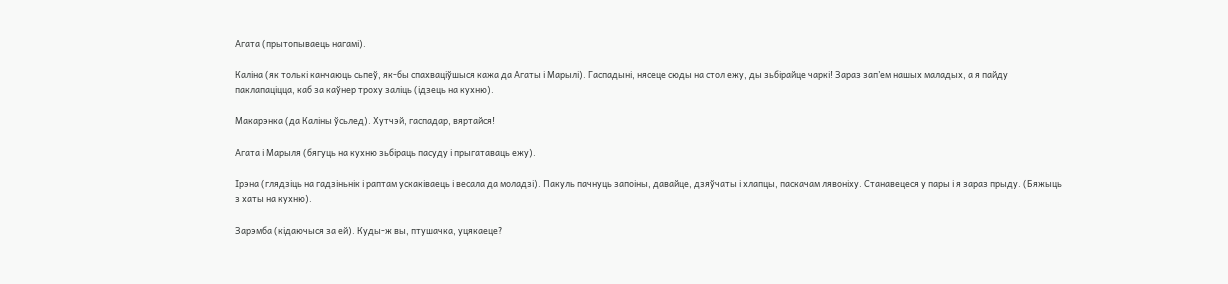Агата (прытопываець нагамі).

Каліна (як толькі канчаюць сьпеў, як-бы спахваціўшыся кажа да Агаты і Марылі). Гаспадыні, нясеце сюды на стол ежу, ды зьбірайце чаркі! Зараз зап’ем нашых маладых, а я пайду паклапаціцца, каб за каўнер троху заліць (ідзець на кухню).

Макарэнка (да Каліны ўсьлед). Хутчэй, гаспадар, вяртайся!

Агата і Марыля (бягуць на кухню зьбіраць пасуду і прыгатаваць ежу).

Ірэна (глядзіць на гадзіньнік і раптам ускаківаець і весала да моладзі). Пакуль пачнуць запоіны, давайце, дзяўчаты і хлапцы, паскачам лявоніху. Станавецеся у пары і я зараз прыду. (Бяжыць з хаты на кухню).

Зарэмба (кідаючыся за ей). Куды-ж вы, птушачка, уцякаеце?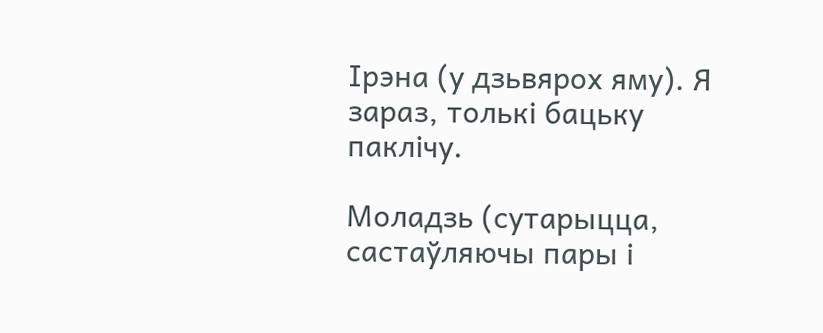Ірэна (у дзьвярох яму). Я зараз, толькі бацьку паклічу.

Моладзь (сутарыцца, састаўляючы пары і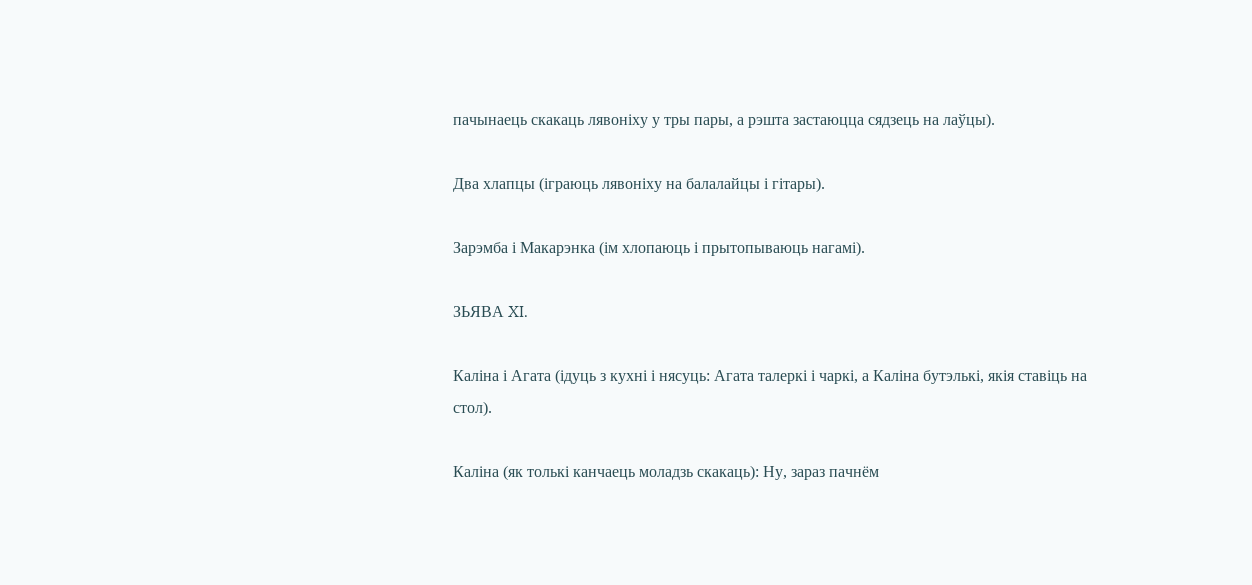пачынаець скакаць лявоніху у тры пары, а рэшта застаюцца сядзець на лаўцы).

Два хлапцы (іграюць лявоніху на балалайцы і гітары).

Зарэмба і Макарэнка (ім хлопаюць і прытопываюць нагамі).

ЗЬЯВА XI.

Каліна і Агата (ідуць з кухні і нясуць: Агата талеркі і чаркі, а Каліна бутэлькі, якія ставіць на стол).

Каліна (як толькі канчаець моладзь скакаць): Ну, зараз пачнём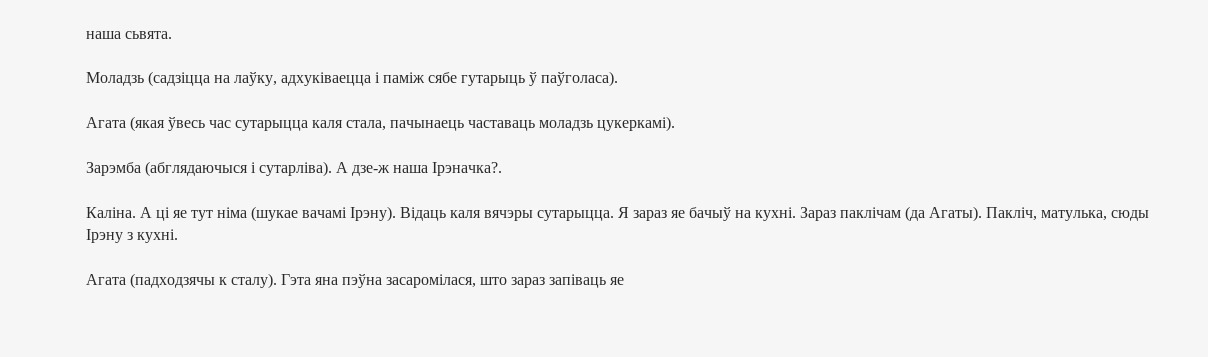наша сьвята.

Моладзь (садзіцца на лаўку, адхуківаецца і паміж сябе гутарыць ў паўголаса).

Агата (якая ўвесь час сутарыцца каля стала, пачынаець частаваць моладзь цукеркамі).

Зарэмба (абглядаючыся і сутарліва). А дзе-ж наша Ірэначка?.

Каліна. А ці яе тут німа (шукае вачамі Ірэну). Відаць каля вячэры сутарыцца. Я зараз яе бачыў на кухні. Зараз паклічам (да Агаты). Пакліч, матулька, сюды Ірэну з кухні.

Агата (падходзячы к сталу). Гэта яна пэўна засаромілася, што зараз запіваць яе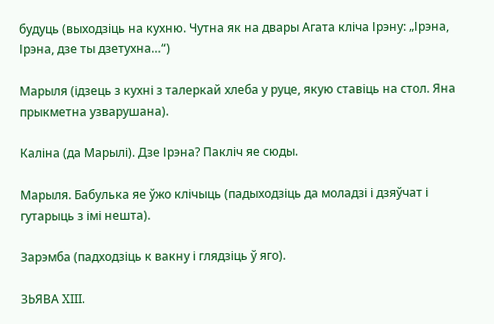будуць (выходзіць на кухню. Чутна як на двары Агата кліча Ірэну: „Ірэна, Ірэна, дзе ты дзетухна…“)

Марыля (ідзець з кухні з талеркай хлеба у руце, якую ставіць на стол. Яна прыкметна узварушана).

Каліна (да Марылі). Дзе Ірэна? Пакліч яе сюды.

Марыля. Бабулька яе ўжо клічыць (падыходзіць да моладзі і дзяўчат і гутарыць з імі нешта).

Зарэмба (падходзіць к вакну і глядзіць ў яго).

ЗЬЯВА XIII.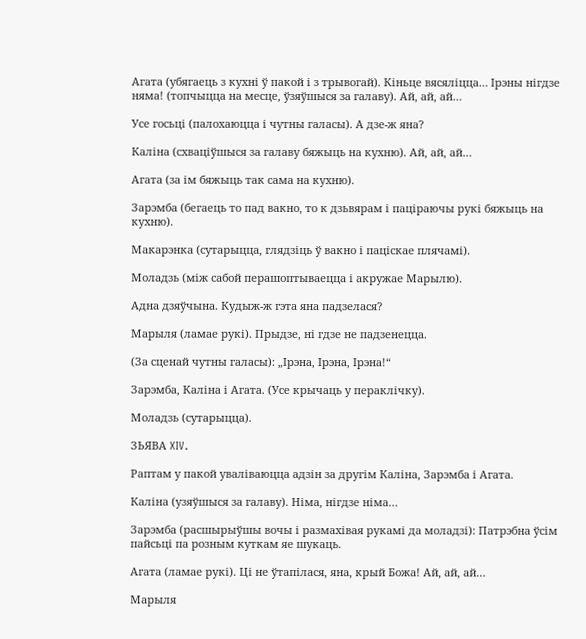Агата (убягаець з кухні ў пакой і з трывогай). Кіньце вясяліцца… Ірэны нігдзе няма! (топчыцца на месце, ўзяўшыся за галаву). Ай, ай, ай…

Усе госьці (палохаюцца і чутны галасы). А дзе-ж яна?

Каліна (схваціўшыся за галаву бяжыць на кухню). Ай, ай, ай…

Агата (за ім бяжыць так сама на кухню).

Зарэмба (бегаець то пад вакно, то к дзьвярам і паціраючы рукі бяжыць на кухню).

Макарэнка (сутарыцца, глядзіць ў вакно і паціскае плячамі).

Моладзь (між сабой перашоптываецца і акружае Марылю).

Адна дзяўчына. Кудыж-ж гэта яна падзелася?

Марыля (ламае рукі). Прыдзе, ні гдзе не падзенецца.

(За сценай чутны галасы): „Ірэна, Ірэна, Ірэна!“

Зарэмба, Каліна і Агата. (Усе крычаць у пераклічку).

Моладзь (сутарыцца).

ЗЬЯВА XIV.

Раптам у пакой уваліваюцца адзін за другім Каліна, Зарэмба і Агата.

Каліна (узяўшыся за галаву). Німа, нігдзе німа…

Зарэмба (расшырыўшы вочы і размахівая рукамі да моладзі): Патрэбна ўсім пайсьці па розным куткам яе шукаць.

Агата (ламае рукі). Ці не ўтапілася, яна, крый Божа! Ай, ай, ай…

Марыля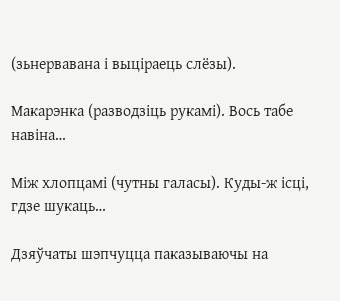(зьнервавана і выціраець слёзы).

Макарэнка (разводзіць рукамі). Вось табе навіна…

Між хлопцамі (чутны галасы). Куды-ж ісці, гдзе шукаць…

Дзяўчаты шэпчуцца паказываючы на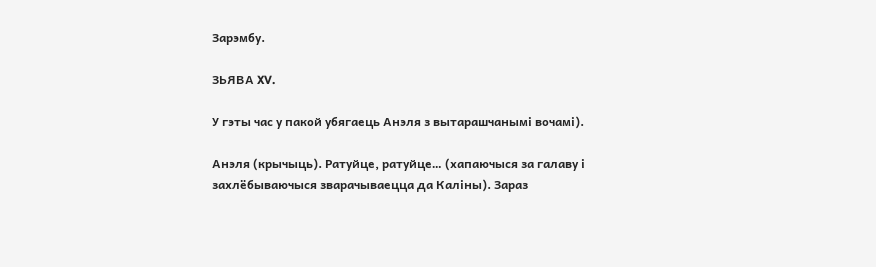Зарэмбу.

ЗЬЯВА XV.

У гэты час у пакой убягаець Анэля з вытарашчанымі вочамі).

Анэля (крычыць). Ратуйце, ратуйце… (хапаючыся за галаву і захлёбываючыся зварачываецца да Каліны). Зараз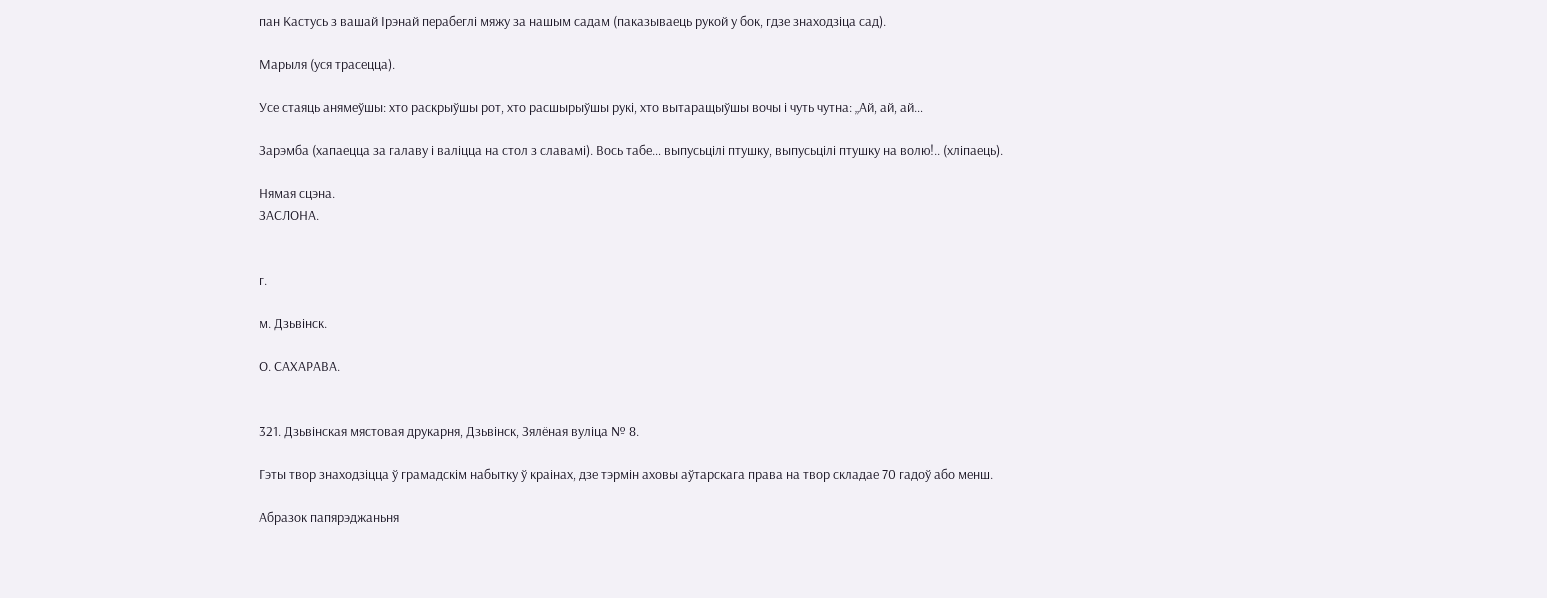пан Кастусь з вашай Ірэнай перабеглі мяжу за нашым садам (паказываець рукой у бок, гдзе знаходзіца сад).

Марыля (уся трасецца).

Усе стаяць анямеўшы: хто раскрыўшы рот, хто расшырыўшы рукі, хто вытаращыўшы вочы і чуть чутна: „Ай, ай, ай…

Зарэмба (хапаецца за галаву і валіцца на стол з славамі). Вось табе… выпусьцілі птушку, выпусьцілі птушку на волю!.. (хліпаець).

Нямая сцэна.
ЗАСЛОНА.


г.

м. Дзьвінск.

О. САХАРАВА.


321. Дзьвінская мястовая друкарня, Дзьвінск, Зялёная вуліца № 8.

Гэты твор знаходзіцца ў грамадскім набытку ў краінах, дзе тэрмін аховы аўтарскага права на твор складае 70 гадоў або менш.

Абразок папярэджаньня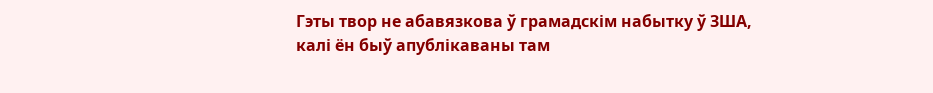Гэты твор не абавязкова ў грамадскім набытку ў ЗША, калі ён быў апублікаваны там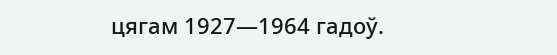цягам 1927—1964 гадоў.